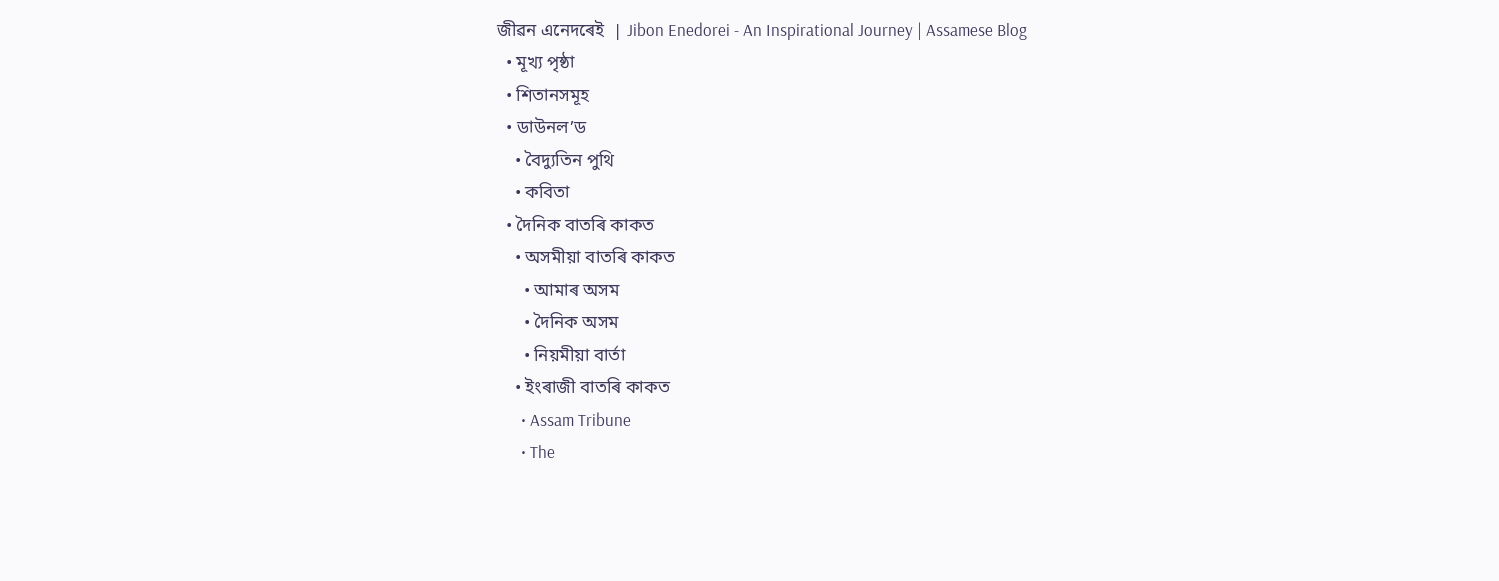জীৱন এনেদৰেই  | Jibon Enedorei - An Inspirational Journey | Assamese Blog
  • মূখ্য পৃষ্ঠা
  • শিতানসমূহ
  • ডাউনল’ড
    • বৈদ্যুতিন পুথি
    • কবিতা
  • দৈনিক বাতৰি কাকত
    • অসমীয়া বাতৰি কাকত
      • আমাৰ অসম
      • দৈনিক অসম
      • নিয়মীয়া বাৰ্তা
    • ইংৰাজী বাতৰি কাকত
      • Assam Tribune
      • The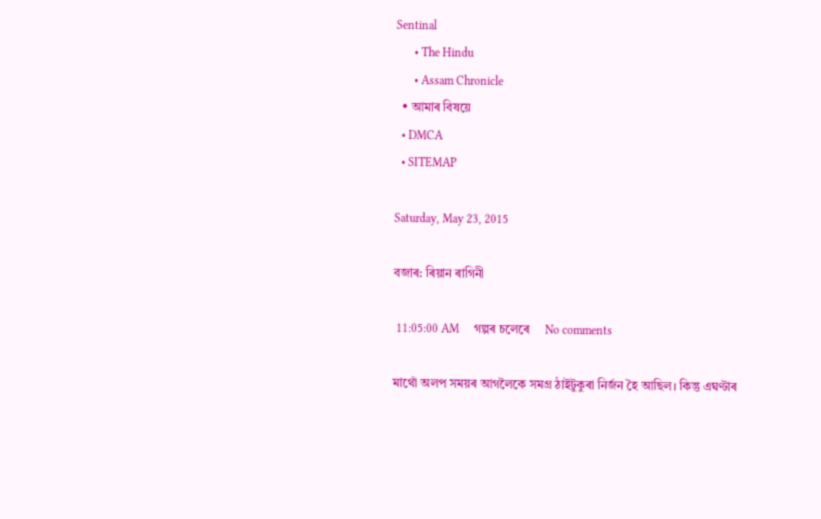Sentinal
      • The Hindu
      • Assam Chronicle
  • আমাৰ বিষয়ে
  • DMCA
  • SITEMAP

Saturday, May 23, 2015

বজাৰ: ৰিয়ান ৰাগিনী

 11:05:00 AM     গল্পৰ চলেৰে     No comments

মাথোঁ অলপ সময়ৰ আগলৈকে সমগ্ৰ ঠাইটুকুৰা নিৰ্জন হৈ আছিল। কিন্তু এঘণ্টাৰ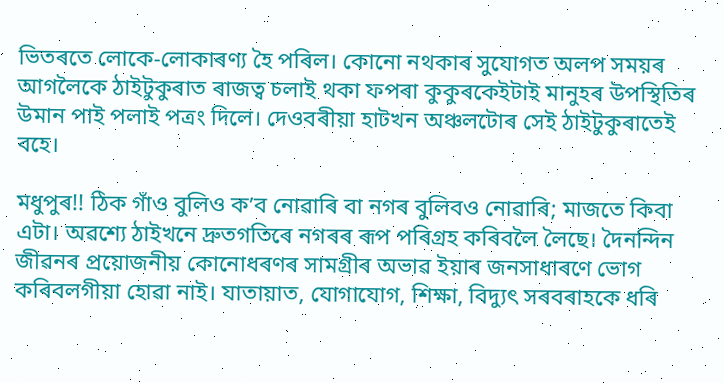ভিতৰতে লোকে-লোকাৰণ্য হৈ পৰিল। কোনো নথকাৰ সুযোগত অলপ সময়ৰ আগলৈকে ঠাইটুকুৰাত ৰাজত্ব চলাই থকা ফপৰা কুকুৰকেইটাই মানুহৰ উপস্থিতিৰ উমান পাই পলাই পত্ৰং দিলে। দেওবৰীয়া হাটখন অঞ্চলটোৰ সেই ঠাইটুকুৰাতেই বহে।

মধুপুৰ!! ঠিক গাঁও বুলিও ক’ব নোৱাৰি বা নগৰ বুলিবও নোৱাৰি; মাজতে কিবা এটা। অৱশ্যে ঠাইখনে দ্ৰুতগতিৰে নগৰৰ ৰূপ পৰিগ্ৰহ কৰিবলৈ লৈছে। দৈনন্দিন জীৱনৰ প্ৰয়োজনীয় কোনোধৰণৰ সামগ্ৰীৰ অভাৱ ইয়াৰ জনসাধাৰণে ভোগ কৰিবলগীয়া হোৱা নাই। যাতায়াত, যোগাযোগ, শিক্ষা, বিদ্যুৎ সৰবৰাহকে ধৰি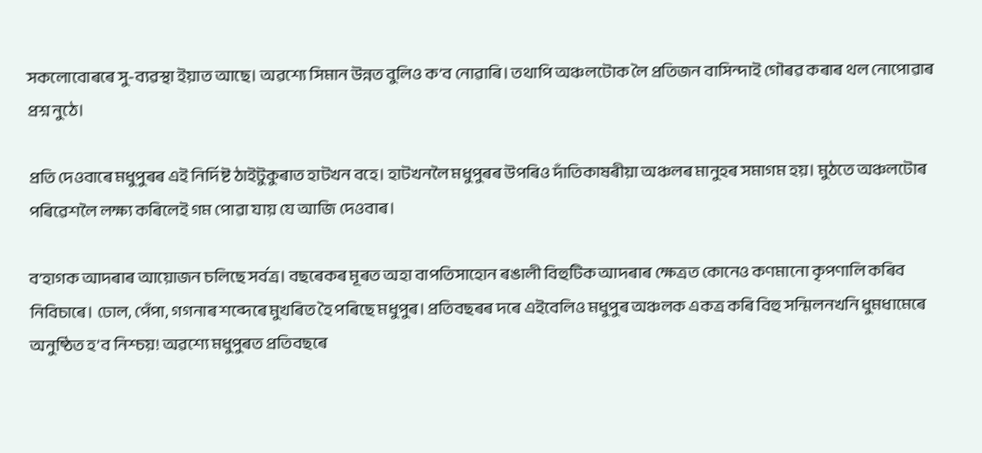সকলোবোৰৰে সু-ব্যৱস্থা ইয়াত আছে। অৱশ্যে সিমান উন্নত বুলিও ক’ব নোৱাৰি। তথাপি অঞ্চলটোক লৈ প্ৰতিজন বাসিন্দাই গৌৰৱ কৰাৰ থল নোপোৱাৰ প্ৰশ্ন নুঠে।

প্ৰতি দেওবাৰে মধুপুৰৰ এই নিৰ্দিষ্ট ঠাইটুকুৰাত হাটখন বহে। হাটখনলৈ মধুপুৰৰ উপৰিও দাঁতিকাষৰীয়া অঞ্চলৰ মানুহৰ সমাগম হয়। মুঠতে অঞ্চলটোৰ পৰিৱেশলৈ লক্ষ্য কৰিলেই গম পোৱা যায় যে আজি দেওবাৰ।

ব’হাগক আদৰাৰ আয়োজন চলিছে সৰ্বত্ৰ। বছৰেকৰ মূৰত অহা বাপতিসাহোন ৰঙালী বিহুটিক আদৰাৰ ক্ষেত্ৰত কোনেও কণমানো কৃপণালি কৰিব নিবিচাৰে। ঢোল, পেঁপা, গগনাৰ শব্দেৰে মুখৰিত হৈ পৰিছে মধুপুৰ। প্ৰতিবছৰৰ দৰে এইবেলিও মধুপুৰ অঞ্চলক একত্ৰ কৰি বিহু সন্মিলনখনি ধুমধামেৰে অনুষ্ঠিত হ’ব নিশ্চয়! অৱশ্যে মধুপুৰত প্ৰতিবছৰে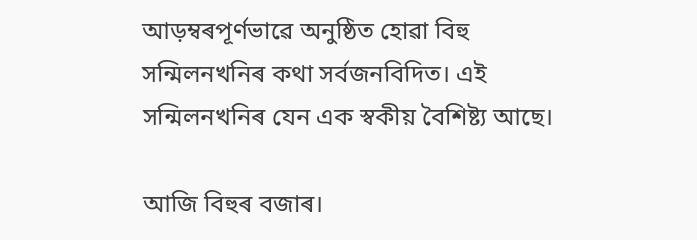আড়ম্বৰপূৰ্ণভাৱে অনুষ্ঠিত হোৱা বিহু সন্মিলনখনিৰ কথা সৰ্বজনবিদিত। এই সন্মিলনখনিৰ যেন এক স্বকীয় বৈশিষ্ট্য আছে।

আজি বিহুৰ বজাৰ।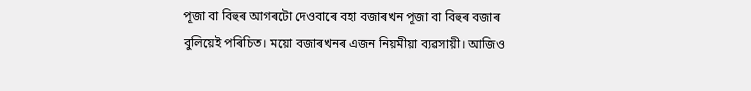পূজা বা বিহুৰ আগৰটো দেওবাৰে বহা বজাৰখন পূজা বা বিহুৰ বজাৰ বুলিয়েই পৰিচিত। ময়ো বজাৰখনৰ এজন নিয়মীয়া ব্যৱসায়ী। আজিও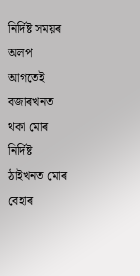নিৰ্দিষ্ট সময়ৰ অলপ আগতেই বজাৰখনত থকা মোৰ নিৰ্দিষ্ট ঠাইখনত মোৰ বেহাৰ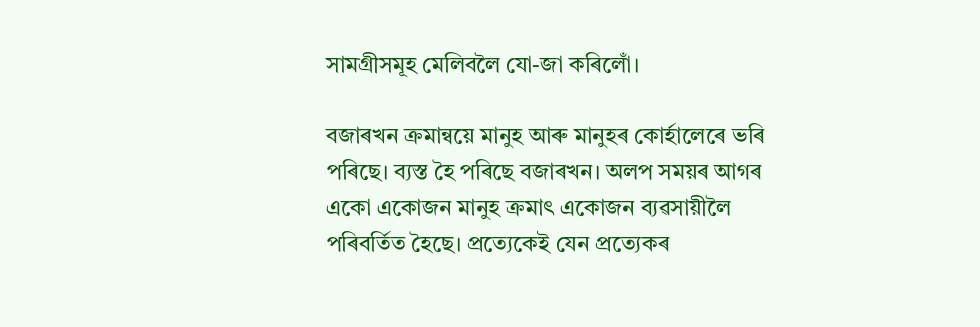সামগ্ৰীসমূহ মেলিবলৈ যো-জা কৰিলোঁ।

বজাৰখন ক্ৰমান্বয়ে মানুহ আৰু মানুহৰ কোৰ্হালেৰে ভৰি পৰিছে। ব্যস্ত হৈ পৰিছে বজাৰখন। অলপ সময়ৰ আগৰ একো একোজন মানুহ ক্ৰমাৎ একোজন ব্যৱসায়ীলৈ পৰিবৰ্তিত হৈছে। প্ৰত্যেকেই যেন প্ৰত্যেকৰ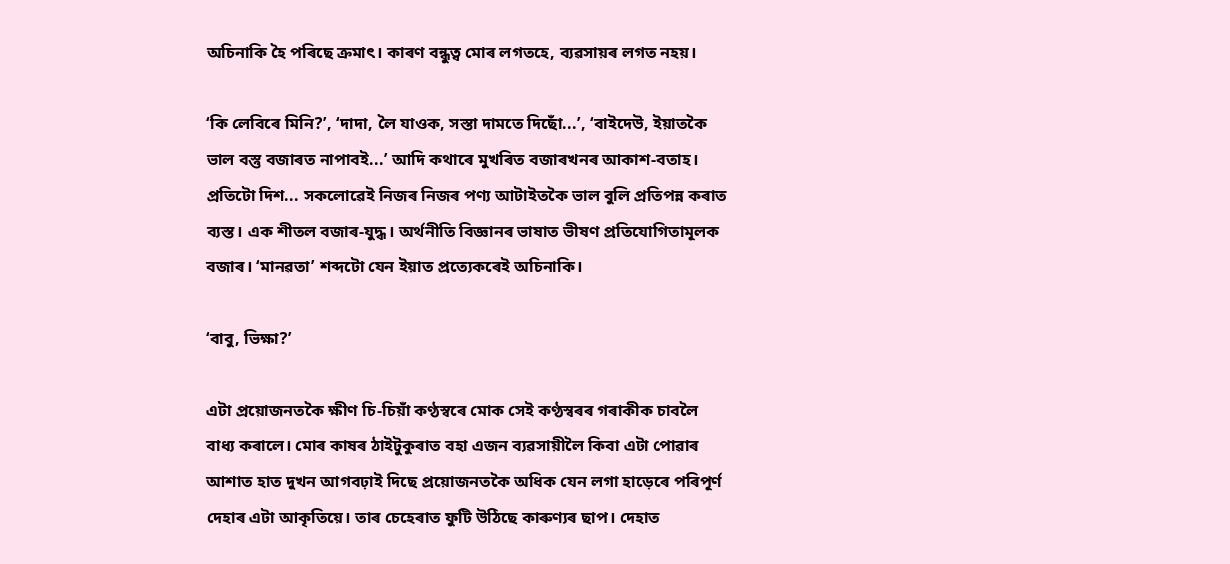অচিনাকি হৈ পৰিছে ক্ৰমাৎ। কাৰণ বন্ধুত্ব মোৰ লগতহে, ব্যৱসায়ৰ লগত নহয়।

‘কি লেবিৰে মিনি?’, ‘দাদা, লৈ যাওক, সস্তা দামতে দিছোঁ...’, ‘বাইদেউ, ইয়াতকৈ ভাল বস্তু বজাৰত নাপাবই...’ আদি কথাৰে মুখৰিত বজাৰখনৰ আকাশ-বতাহ। প্ৰতিটো দিশ... সকলোৱেই নিজৰ নিজৰ পণ্য আটাইতকৈ ভাল বুলি প্ৰতিপন্ন কৰাত ব্যস্ত। এক শীতল বজাৰ-যুদ্ধ। অৰ্থনীতি বিজ্ঞানৰ ভাষাত ভীষণ প্ৰতিযোগিতামূলক বজাৰ। ‘মানৱতা’ শব্দটো যেন ইয়াত প্ৰত্যেকৰেই অচিনাকি।

‘বাবু, ভিক্ষা?’

এটা প্ৰয়োজনতকৈ ক্ষীণ চি-চিয়াঁ কণ্ঠস্বৰে মোক সেই কণ্ঠস্বৰৰ গৰাকীক চাবলৈ বাধ্য কৰালে। মোৰ কাষৰ ঠাইটুকুৰাত বহা এজন ব্যৱসায়ীলৈ কিবা এটা পোৱাৰ আশাত হাত দুখন আগবঢ়াই দিছে প্ৰয়োজনতকৈ অধিক যেন লগা হাড়েৰে পৰিপূৰ্ণ দেহাৰ এটা আকৃতিয়ে। তাৰ চেহেৰাত ফুটি উঠিছে কাৰুণ্যৰ ছাপ। দেহাত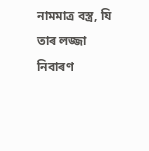নামমাত্ৰ বস্ত্ৰ, যি তাৰ লজ্জা নিবাৰণ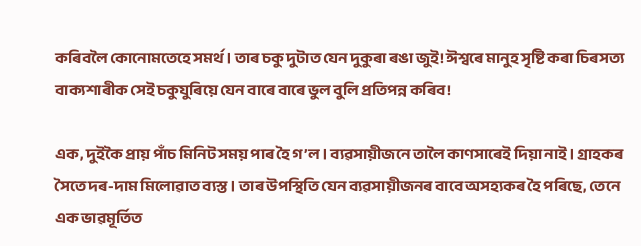কৰিবলৈ কোনোমতেহে সমৰ্থ। তাৰ চকু দুটাত যেন দুকুৰা ৰঙা জুই! ঈশ্বৰে মানুহ সৃষ্টি কৰা চিৰসত্য বাক্যশাৰীক সেই চকুযুৰিয়ে যেন বাৰে বাৰে ভুল বুলি প্ৰতিপন্ন কৰিব!

এক, দুইকৈ প্ৰায় পাঁচ মিনিট সময় পাৰ হৈ গ’ল। ব্যৱসায়ীজনে তালৈ কাণসাৰেই দিয়া নাই। গ্ৰাহকৰ সৈতে দৰ-দাম মিলোৱাত ব্যস্ত। তাৰ উপস্থিতি যেন ব্যৱসায়ীজনৰ বাবে অসহ্যকৰ হৈ পৰিছে, তেনে এক ভাৱমূৰ্তিত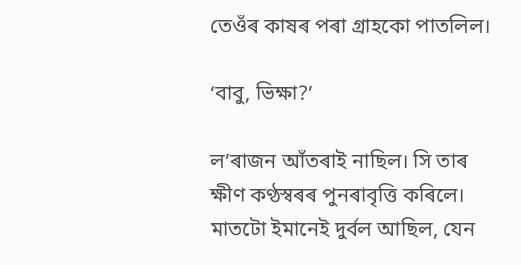তেওঁৰ কাষৰ পৰা গ্ৰাহকো পাতলিল।

‘বাবু, ভিক্ষা?’

ল’ৰাজন আঁতৰাই নাছিল। সি তাৰ ক্ষীণ কণ্ঠস্বৰৰ পুনৰাবৃত্তি কৰিলে। মাতটো ইমানেই দুৰ্বল আছিল, যেন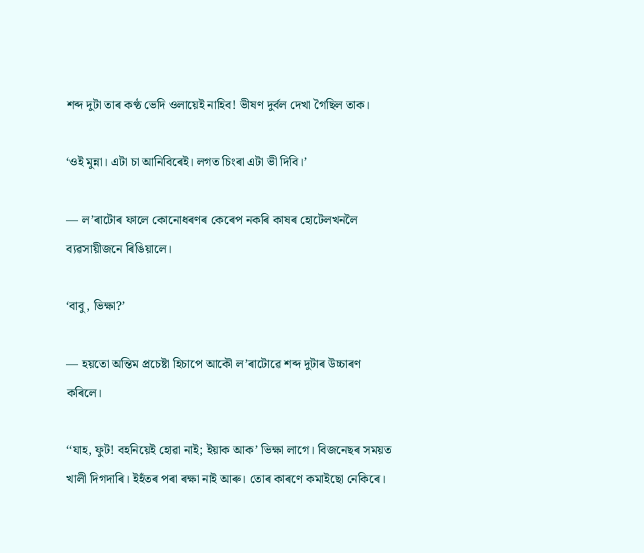শব্দ দুটা তাৰ কণ্ঠ ভেদি ওলায়েই নাহিব! ভীষণ দুৰ্বল দেখা গৈছিল তাক।

‘ওই মুন্না। এটা চা আনিবিৰেই। লগত চিংৰা এটা ভী দিবি।’

— ল’ৰাটোৰ ফালে কোনোধৰণৰ কেৰেপ নকৰি কাষৰ হোটেলখনলৈ ব্যৱসায়ীজনে ৰিঙিয়ালে।

‘বাবু, ভিক্ষা?’

— হয়তো অন্তিম প্ৰচেষ্টা হিচাপে আকৌ ল’ৰাটোৱে শব্দ দুটাৰ উচ্চাৰণ কৰিলে।

‘‘যাহ, ফুট! বহনিয়েই হোৱা নাই; ইয়াক আক’ ভিক্ষা লাগে। বিজনেছৰ সময়ত খালী দিগদাৰি। ইহঁতৰ পৰা ৰক্ষা নাই আৰু। তোৰ কাৰণে কমাইছো নেকিৰে।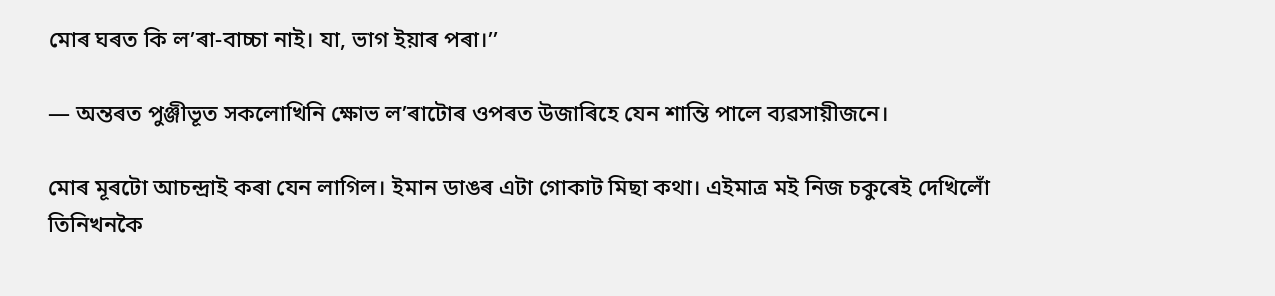মোৰ ঘৰত কি ল’ৰা-বাচ্চা নাই। যা, ভাগ ইয়াৰ পৰা।’’

— অন্তৰত পুঞ্জীভূত সকলোখিনি ক্ষোভ ল’ৰাটোৰ ওপৰত উজাৰিহে যেন শান্তি পালে ব্যৱসায়ীজনে।

মোৰ মূৰটো আচন্দ্ৰাই কৰা যেন লাগিল। ইমান ডাঙৰ এটা গোকাট মিছা কথা। এইমাত্ৰ মই নিজ চকুৰেই দেখিলোঁ তিনিখনকৈ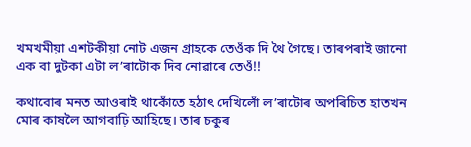খমখমীয়া এশটকীয়া নোট এজন গ্ৰাহকে তেওঁক দি থৈ গৈছে। তাৰপৰাই জানো এক বা দুটকা এটা ল’ৰাটোক দিব নোৱাৰে তেওঁ!!

কথাবোৰ মনত আওৰাই থাকোঁতে হঠাৎ দেখিলোঁ ল’ৰাটোৰ অপৰিচিত হাতখন মোৰ কাষলৈ আগবাঢ়ি আহিছে। তাৰ চকুৰ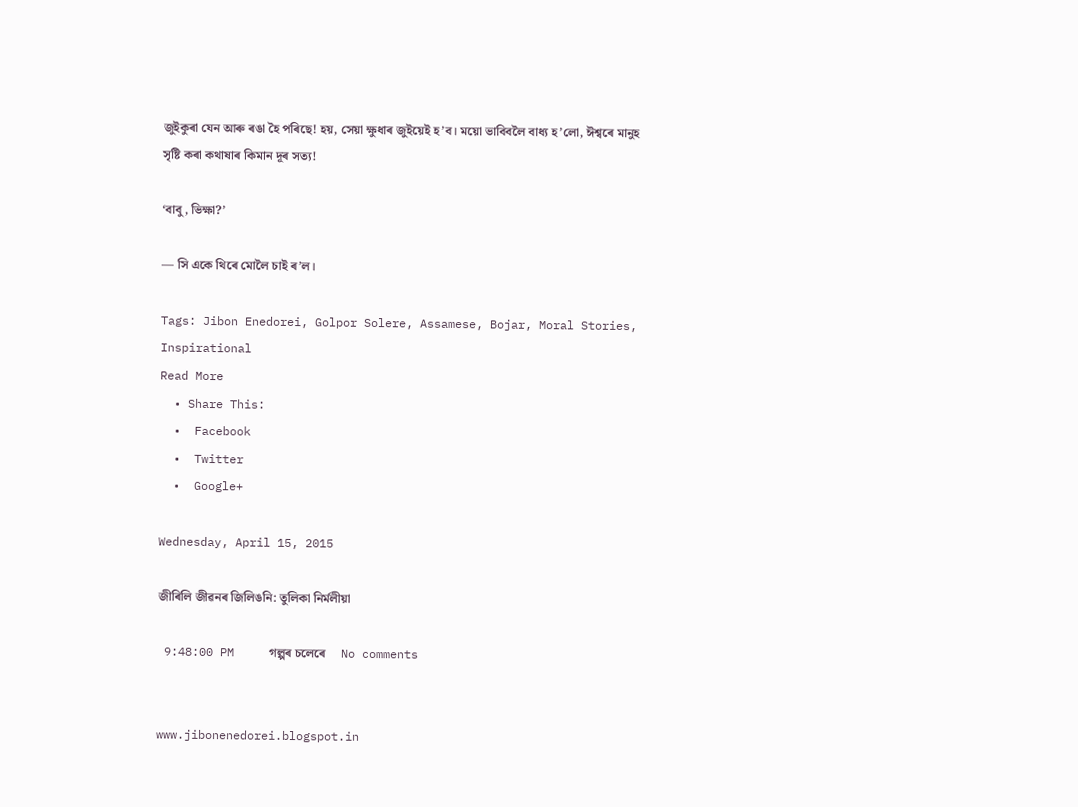জুইকুৰা যেন আৰু ৰঙা হৈ পৰিছে! হয়, সেয়া ক্ষুধাৰ জুইয়েই হ’ব। ময়ো ভাবিবলৈ বাধ্য হ’লো, ঈশ্বৰে মানুহ সৃষ্টি কৰা কথাষাৰ কিমান দূৰ সত্য!

‘বাবু, ভিক্ষা?’

— সি একে থিৰে মোলৈ চাই ৰ’ল।

Tags: Jibon Enedorei, Golpor Solere, Assamese, Bojar, Moral Stories, Inspirational
Read More
  • Share This:
  •  Facebook
  •  Twitter
  •  Google+

Wednesday, April 15, 2015

জীৰিলি জীৱনৰ জিলিঙনি: তুলিকা নিৰ্মলীয়া

 9:48:00 PM     গল্পৰ চলেৰে     No comments


www.jibonenedorei.blogspot.in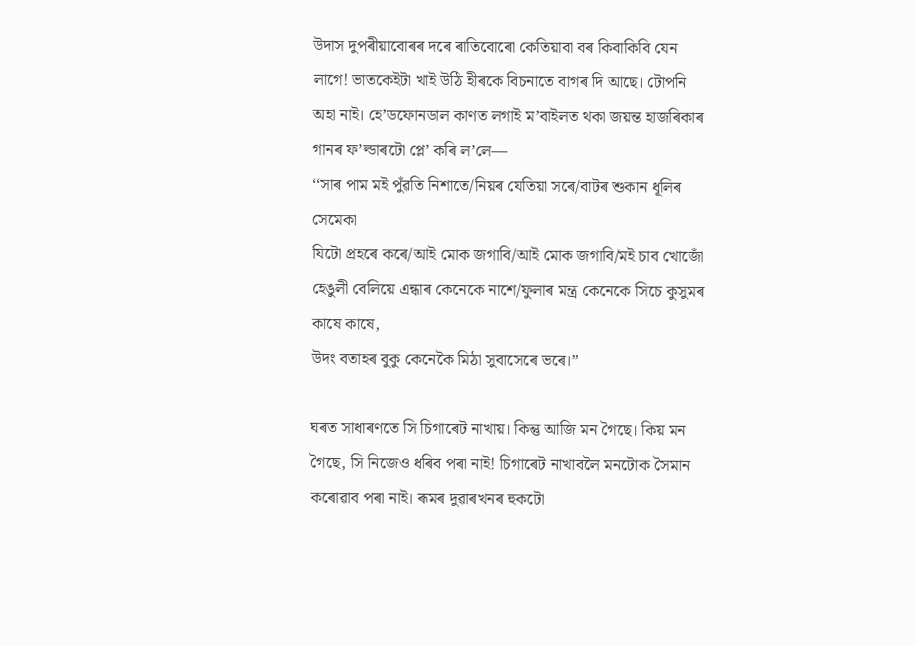উদাস দুপৰীয়াবোৰৰ দৰে ৰাতিবোৰো কেতিয়াবা বৰ কিবাকিবি যেন লাগে! ভাতকেইটা খাই উঠি হীৰকে বিচনাতে বাগৰ দি আছে। টোপনি অহা নাই। হে’ডফোনডাল কাণত লগাই ম’বাইলত থকা জয়ন্ত হাজৰিকাৰ গানৰ ফ’ল্ডাৰটো প্লে’ কৰি ল’লে—
‘‘সাৰ পাম মই পুঁৱতি নিশাতে/নিয়ৰ যেতিয়া সৰে/বাটৰ শুকান ধূলিৰ সেমেকা
যিটো প্ৰহৰে কৰে/আই মোক জগাবি/আই মোক জগাবি/মই চাব খোজোঁ
হেঙুলী বেলিয়ে এন্ধাৰ কেনেকে নাশে/ফুলাৰ মন্ত্ৰ কেনেকে সিচে কুসুমৰ কাষে কাষে,
উদং বতাহৰ বুকু কেনেকৈ মিঠা সুবাসেৰে ভৰে।”

ঘৰত সাধাৰণতে সি চিগাৰেট নাখায়। কিন্তু আজি মন গৈছে। কিয় মন গৈছে, সি নিজেও ধৰিব পৰা নাই! চিগাৰেট নাখাবলৈ মনটোক সৈমান কৰোৱাব পৰা নাই। ৰূমৰ দুৱাৰখনৰ হুকটো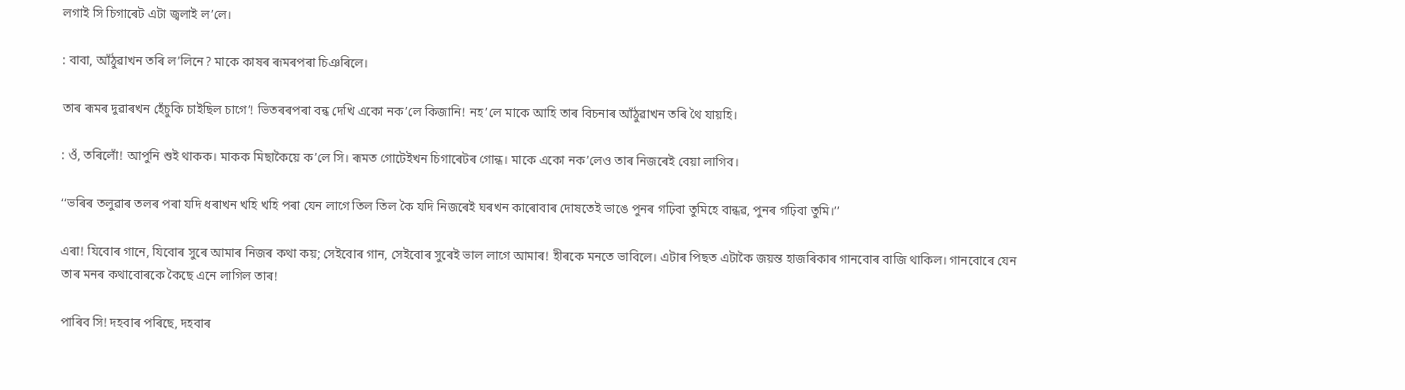লগাই সি চিগাৰেট এটা জ্বলাই ল’লে।

: বাবা, আঁঠুৱাখন তৰি ল’লিনে? মাকে কাষৰ ৰূমৰপৰা চিঞৰিলে।

তাৰ ৰূমৰ দুৱাৰখন হেঁচুকি চাইছিল চাগে’! ভিতৰৰপৰা বন্ধ দেখি একো নক’লে কিজানি! নহ’লে মাকে আহি তাৰ বিচনাৰ আঁঠুৱাখন তৰি থৈ যায়হি।

: ওঁ, তৰিলোঁ! আপুনি শুই থাকক। মাকক মিছাকৈয়ে ক’লে সি। ৰূমত গোটেইখন চিগাৰেটৰ গোন্ধ। মাকে একো নক’লেও তাৰ নিজৰেই বেয়া লাগিব।

‘‘ভৰিৰ তলুৱাৰ তলৰ পৰা যদি ধৰাখন খহি খহি পৰা যেন লাগে তিল তিল কৈ যদি নিজৰেই ঘৰখন কাৰোবাৰ দোষতেই ভাঙে পুনৰ গঢ়িবা তুমিহে বান্ধৱ, পুনৰ গঢ়িবা তুমি।’’

এৰা! যিবোৰ গানে, যিবোৰ সুৰে আমাৰ নিজৰ কথা কয়; সেইবোৰ গান, সেইবোৰ সুৰেই ভাল লাগে আমাৰ! হীৰকে মনতে ভাবিলে। এটাৰ পিছত এটাকৈ জয়ন্ত হাজৰিকাৰ গানবোৰ বাজি থাকিল। গানবোৰে যেন তাৰ মনৰ কথাবোৰকে কৈছে এনে লাগিল তাৰ!

পাৰিব সি! দহবাৰ পৰিছে, দহবাৰ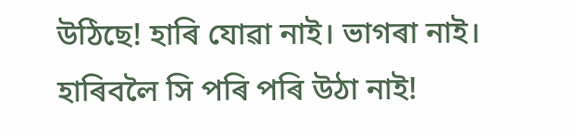উঠিছে! হাৰি যোৱা নাই। ভাগৰা নাই। হাৰিবলৈ সি পৰি পৰি উঠা নাই!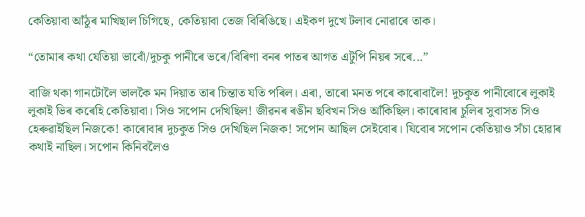কেতিয়াবা আঁঠুৰ মাখিছাল চিগিছে, কেতিয়াবা তেজ বিৰিঙিছে। এইকণ দুখে টলাব নোৱাৰে তাক।

“তোমাৰ কথা যেতিয়া ভাবোঁ/দুচকু পানীৰে ভৰে/বিৰিণা বনৰ পাতৰ আগত এটুপি নিয়ৰ সৰে...”

বাজি থকা গানটোলৈ ভালকৈ মন দিয়াত তাৰ চিন্তাত যতি পৰিল। এৰা, তাৰো মনত পৰে কাৰোবালৈ! দুচকুত পানীবোৰে লুকাই লুকাই ভিৰ কৰেহি কেতিয়াবা। সিও সপোন দেখিছিল! জীৱনৰ ৰঙীন ছবিখন সিও আঁকিছিল। কাৰোবাৰ চুলিৰ সুবাসত সিও হেৰুৱাইছিল নিজকে! কাৰোবাৰ দুচকুত সিও দেখিছিল নিজক! সপোন আছিল সেইবোৰ। যিবোৰ সপোন কেতিয়াও সঁচা হোৱাৰ কথাই নাছিল। সপোন কিনিবলৈও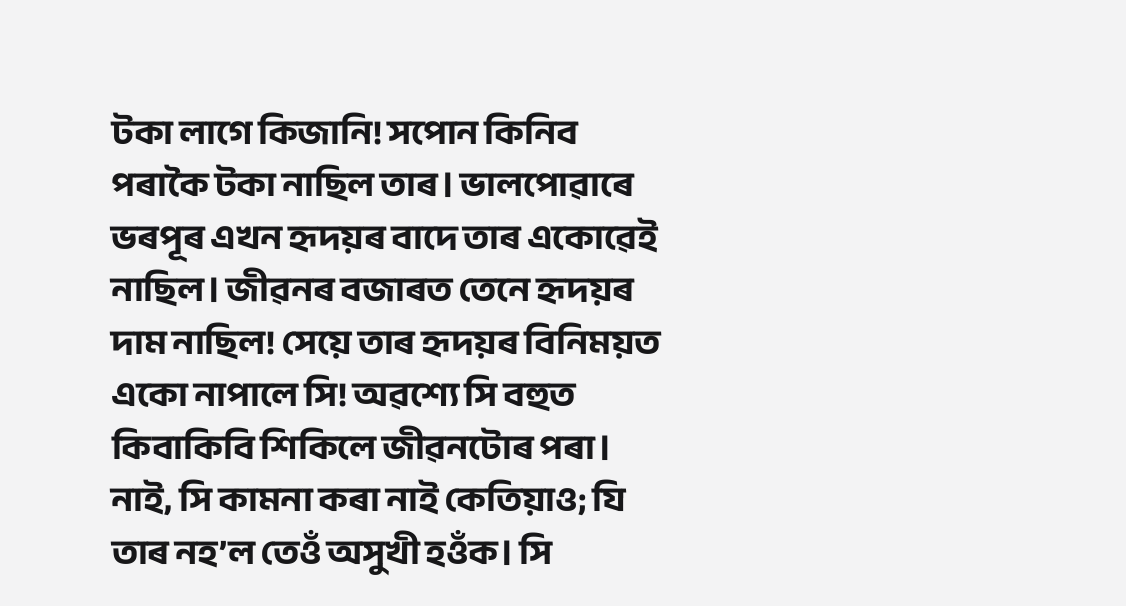টকা লাগে কিজানি! সপোন কিনিব পৰাকৈ টকা নাছিল তাৰ। ভালপোৱাৰে ভৰপূৰ এখন হৃদয়ৰ বাদে তাৰ একোৱেই নাছিল। জীৱনৰ বজাৰত তেনে হৃদয়ৰ দাম নাছিল! সেয়ে তাৰ হৃদয়ৰ বিনিময়ত একো নাপালে সি! অৱশ্যে সি বহুত কিবাকিবি শিকিলে জীৱনটোৰ পৰা। নাই, সি কামনা কৰা নাই কেতিয়াও; যি তাৰ নহ’ল তেওঁ অসুখী হওঁক। সি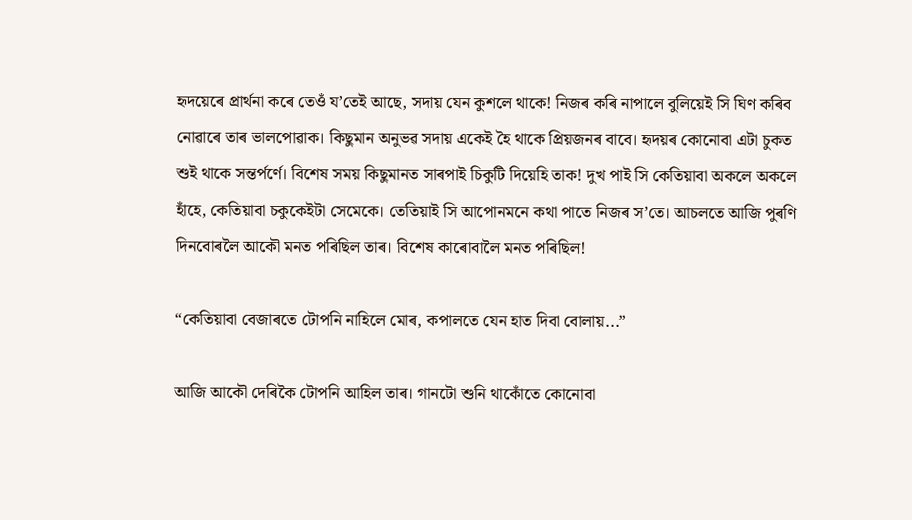হৃদয়েৰে প্ৰাৰ্থনা কৰে তেওঁ য’তেই আছে, সদায় যেন কুশলে থাকে! নিজৰ কৰি নাপালে বুলিয়েই সি ঘিণ কৰিব নোৱাৰে তাৰ ভালপোৱাক। কিছুমান অনুভৱ সদায় একেই হৈ থাকে প্ৰিয়জনৰ বাবে। হৃদয়ৰ কোনোবা এটা চুকত শুই থাকে সন্তৰ্পৰ্ণে। বিশেষ সময় কিছুমানত সাৰপাই চিকুটি দিয়েহি তাক! দুখ পাই সি কেতিয়াবা অকলে অকলে হাঁহে, কেতিয়াবা চকুকেইটা সেমেকে। তেতিয়াই সি আপোনমনে কথা পাতে নিজৰ স’তে। আচলতে আজি পুৰণি দিনবোৰলৈ আকৌ মনত পৰিছিল তাৰ। বিশেষ কাৰোবালৈ মনত পৰিছিল!

“কেতিয়াবা বেজাৰতে টোপনি নাহিলে মোৰ, কপালতে যেন হাত দিবা বোলায়...”

আজি আকৌ দেৰিকৈ টোপনি আহিল তাৰ। গানটো শুনি থাকোঁতে কোনোবা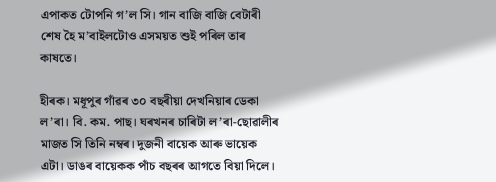এপাকত টোপনি গ’ল সি। গান বাজি বাজি বেটাৰী শেষ হৈ ম’বাইলটোও এসময়ত শুই পৰিল তাৰ কাষতে।

হীৰক। মধূপুৰ গাঁৱৰ ৩০ বছৰীয়া দেখনিয়াৰ ডেকা ল’ৰা। বি. কম. পাছ। ঘৰখনৰ চাৰিটা ল’ৰা-ছোৱালীৰ মাজত সি তিনি নম্বৰ। দুজনী বায়েক আৰু ভায়েক এটা। ডাঙৰ বায়েকক পাঁচ বছৰৰ আগতে বিয়া দিলে।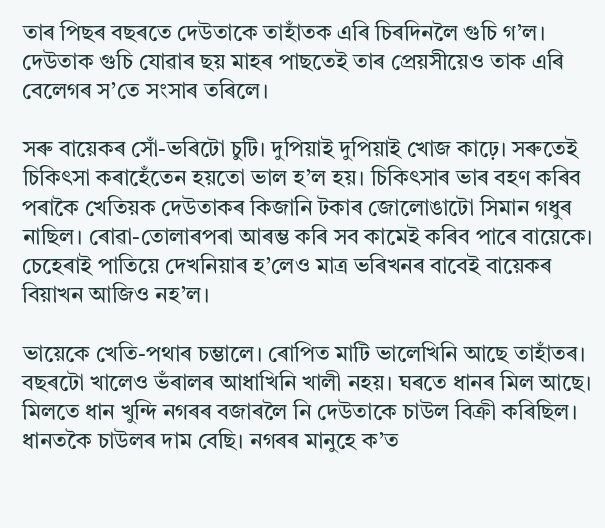তাৰ পিছৰ বছৰতে দেউতাকে তাহাঁতক এৰি চিৰদিনলৈ গুচি গ’ল। দেউতাক গুচি যোৱাৰ ছয় মাহৰ পাছতেই তাৰ প্ৰেয়সীয়েও তাক এৰি বেলেগৰ স’তে সংসাৰ তৰিলে।

সৰু বায়েকৰ সোঁ-ভৰিটো চুটি। দুপিয়াই দুপিয়াই খোজ কাঢ়ে। সৰুতেই চিকিৎসা কৰাহেঁতেন হয়তো ভাল হ’ল হয়। চিকিৎসাৰ ভাৰ বহণ কৰিব পৰাকৈ খেতিয়ক দেউতাকৰ কিজানি টকাৰ জোলোঙাটো সিমান গধুৰ নাছিল। ৰোৱা-তোলাৰপৰা আৰম্ভ কৰি সব কামেই কৰিব পাৰে বায়েকে। চেহেৰাই পাতিয়ে দেখনিয়াৰ হ’লেও মাত্ৰ ভৰিখনৰ বাবেই বায়েকৰ বিয়াখন আজিও নহ’ল।

ভায়েকে খেতি-পথাৰ চম্ভালে। ৰোপিত মাটি ভালেখিনি আছে তাহাঁতৰ। বছৰটো খালেও ভঁৰালৰ আধাখিনি খালী নহয়। ঘৰতে ধানৰ মিল আছে। মিলতে ধান খুন্দি নগৰৰ বজাৰলৈ নি দেউতাকে চাউল বিক্ৰী কৰিছিল। ধানতকৈ চাউলৰ দাম বেছি। নগৰৰ মানুহে ক’ত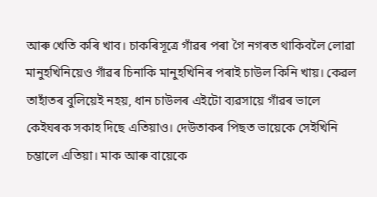আৰু খেতি কৰি খাব। চাকৰিসূত্ৰে গাঁৱৰ পৰা গৈ নগৰত থাকিবলৈ লোৱা মানুহখিনিয়েও গাঁৱৰ চিনাকি মানুহখিনিৰ পৰাই চাউল কিনি খায়। কেৱল তাহাঁতৰ বুলিয়েই নহয়, ধান চাউলৰ এইটো ব্যৱসায়ে গাঁৱৰ ভালে কেইঘৰক সকাহ দিছে এতিয়াও। দেউতাকৰ পিছত ভায়েকে সেইখিনি চম্ভালে এতিয়া। মাক আৰু বায়েকে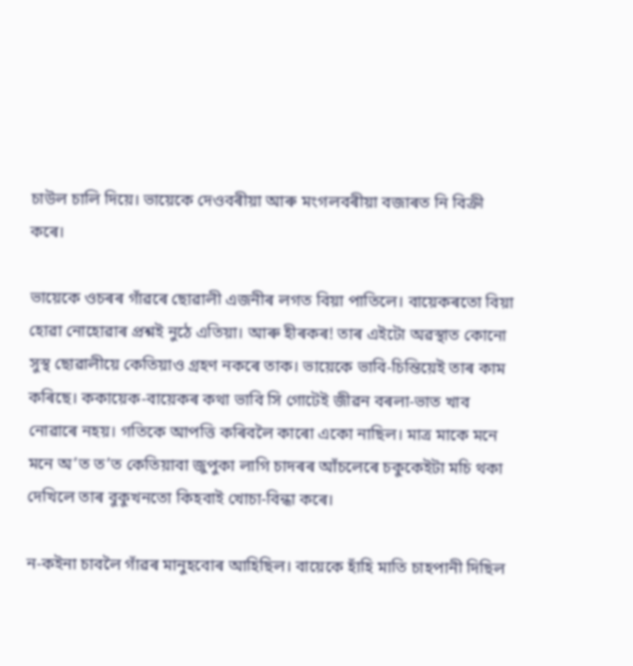চাউল চালি দিয়ে। ভায়েকে দেওবৰীয়া আৰু মংগলবৰীয়া বজাৰত নি বিক্ৰী কৰে।

ভায়েকে ওচৰৰ গাঁৱৰে ছোৱালী এজনীৰ লগত বিয়া পাতিলে। বায়েকৰতো বিয়া হোৱা নোহোৱাৰ প্ৰশ্নই নুঠে এতিয়া। আৰু হীৰকৰ! তাৰ এইটো অৱস্থাত কোনো সুস্থ ছোৱালীয়ে কেতিয়াও গ্ৰহণ নকৰে তাক। ভায়েকে ভাবি-চিন্তিয়েই তাৰ কাম কৰিছে। ককায়েক-বায়েকৰ কথা ভাবি সি গোটেই জীৱন বৰলা-ভাত খাব নোৱাৰে নহয়। গতিকে আপত্তি কৰিবলৈ কাৰো একো নাছিল। মাত্ৰ মাকে মনে মনে অ’ত ত’ত কেতিয়াবা জুপুকা লাগি চাদৰৰ আঁচলেৰে চকুকেইটা মচি থকা দেখিলে তাৰ বুকুখনতো কিহবাই খোচা-বিন্ধা কৰে।

ন-কইনা চাবলৈ গাঁৱৰ মানুহবোৰ আহিছিল। বায়েকে হাঁহি মাতি চাহপানী দিছিল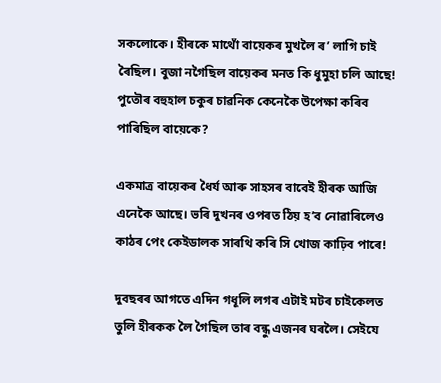সকলোকে। হীৰকে মাথোঁ বায়েকৰ মুখলৈ ৰ’ লাগি চাই ৰৈছিল। বুজা নগৈছিল বায়েকৰ মনত কি ধুমুহা চলি আছে! পুতৌৰ বহুহাল চকুৰ চাৱনিক কেনেকৈ উপেক্ষা কৰিব পাৰিছিল বায়েকে?

একমাত্ৰ বায়েকৰ ধৈৰ্য আৰু সাহসৰ বাবেই হীৰক আজি এনেকৈ আছে। ভৰি দুখনৰ ওপৰত ঠিয় হ’ব নোৱাৰিলেও কাঠৰ পেং কেইডালক সাৰথি কৰি সি খোজ কাঢ়িব পাৰে!

দুবছৰৰ আগতে এদিন গধূলি লগৰ এটাই মটৰ চাইকেলত তুলি হীৰকক লৈ গৈছিল তাৰ বন্ধু এজনৰ ঘৰলৈ। সেইযে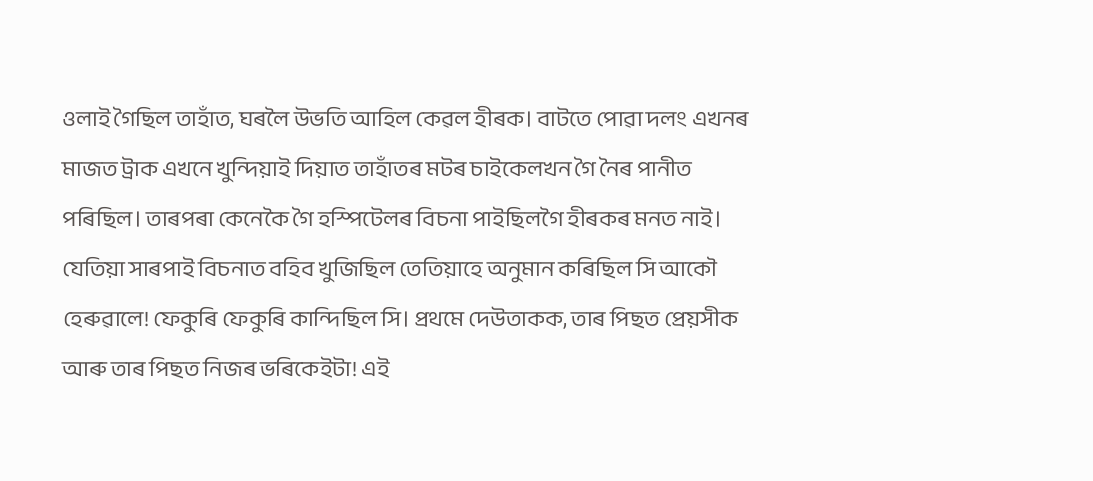ওলাই গৈছিল তাহাঁত, ঘৰলৈ উভতি আহিল কেৱল হীৰক। বাটতে পোৱা দলং এখনৰ মাজত ট্ৰাক এখনে খুন্দিয়াই দিয়াত তাহাঁতৰ মটৰ চাইকেলখন গৈ নৈৰ পানীত পৰিছিল। তাৰপৰা কেনেকৈ গৈ হস্পিটেলৰ বিচনা পাইছিলগৈ হীৰকৰ মনত নাই। যেতিয়া সাৰপাই বিচনাত বহিব খুজিছিল তেতিয়াহে অনুমান কৰিছিল সি আকৌ হেৰুৱালে! ফেকুৰি ফেকুৰি কান্দিছিল সি। প্ৰথমে দেউতাকক, তাৰ পিছত প্ৰেয়সীক আৰু তাৰ পিছত নিজৰ ভৰিকেইটা! এই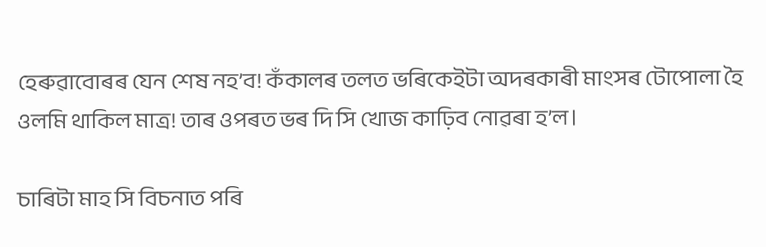হেৰুৱাবোৰৰ যেন শেষ নহ’ব! কঁকালৰ তলত ভৰিকেইটা অদৰকাৰী মাংসৰ টোপোলা হৈ ওলমি থাকিল মাত্ৰ! তাৰ ওপৰত ভৰ দি সি খোজ কাঢ়িব নোৱৰা হ’ল।

চাৰিটা মাহ সি বিচনাত পৰি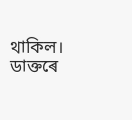থাকিল। ডাক্তৰে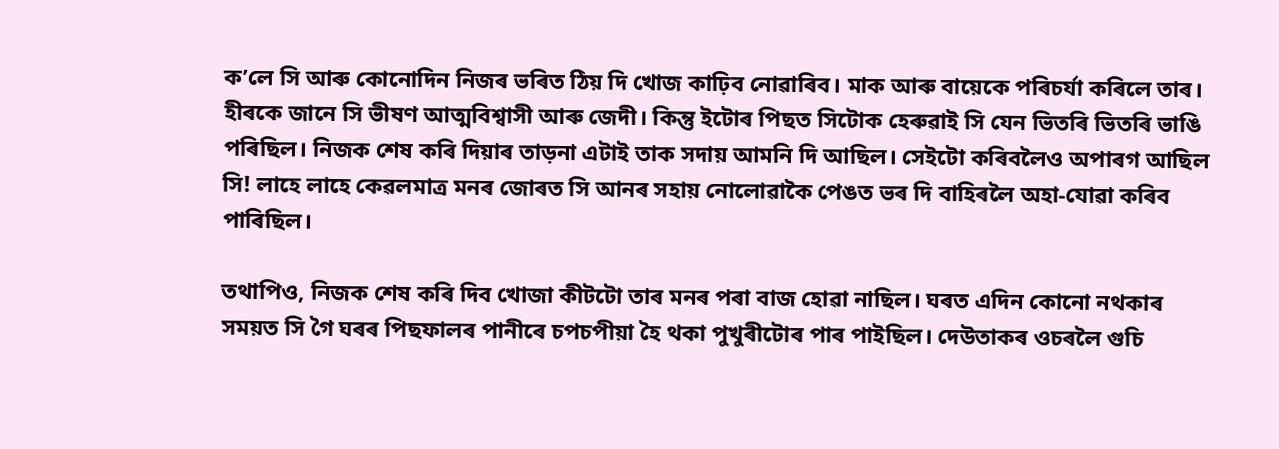ক’লে সি আৰু কোনোদিন নিজৰ ভৰিত ঠিয় দি খোজ কাঢ়িব নোৱাৰিব। মাক আৰু বায়েকে পৰিচৰ্যা কৰিলে তাৰ। হীৰকে জানে সি ভীষণ আত্মবিশ্বাসী আৰু জেদী। কিন্তু ইটোৰ পিছত সিটোক হেৰুৱাই সি যেন ভিতৰি ভিতৰি ভাঙি পৰিছিল। নিজক শেষ কৰি দিয়াৰ তাড়না এটাই তাক সদায় আমনি দি আছিল। সেইটো কৰিবলৈও অপাৰগ আছিল সি! লাহে লাহে কেৱলমাত্ৰ মনৰ জোৰত সি আনৰ সহায় নোলোৱাকৈ পেঙত ভৰ দি বাহিৰলৈ অহা-যোৱা কৰিব পাৰিছিল।

তথাপিও, নিজক শেষ কৰি দিব খোজা কীটটো তাৰ মনৰ পৰা বাজ হোৱা নাছিল। ঘৰত এদিন কোনো নথকাৰ সময়ত সি গৈ ঘৰৰ পিছফালৰ পানীৰে চপচপীয়া হৈ থকা পুখুৰীটোৰ পাৰ পাইছিল। দেউতাকৰ ওচৰলৈ গুচি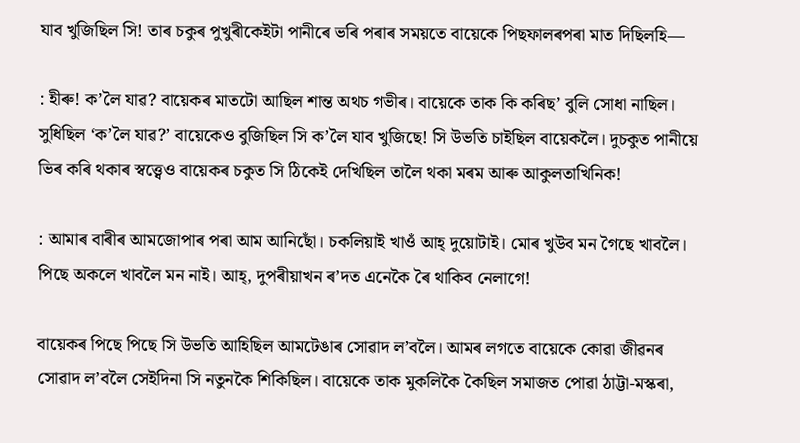যাব খুজিছিল সি! তাৰ চকুৰ পুখুৰীকেইটা পানীৰে ভৰি পৰাৰ সময়তে বায়েকে পিছফালৰপৰা মাত দিছিলহি—

: হীৰু! ক’লৈ যাৱ? বায়েকৰ মাতটো আছিল শান্ত অথচ গভীৰ। বায়েকে তাক কি কৰিছ’ বুলি সোধা নাছিল। সুধিছিল ‘ক’লৈ যাৱ?’ বায়েকেও বুজিছিল সি ক’লৈ যাব খুজিছে! সি উভতি চাইছিল বায়েকলৈ। দুচকুত পানীয়ে ভিৰ কৰি থকাৰ স্বত্ত্বেও বায়েকৰ চকুত সি ঠিকেই দেখিছিল তালৈ থকা মৰম আৰু আকুলতাখিনিক!

: আমাৰ বাৰীৰ আমজোপাৰ পৰা আম আনিছোঁ। চকলিয়াই খাওঁ আহ্ দুয়োটাই। মোৰ খুউব মন গৈছে খাবলৈ। পিছে অকলে খাবলৈ মন নাই। আহ্, দুপৰীয়াখন ৰ’দত এনেকৈ ৰৈ থাকিব নেলাগে!

বায়েকৰ পিছে পিছে সি উভতি আহিছিল আমটেঙাৰ সোৱাদ ল’বলৈ। আমৰ লগতে বায়েকে কোৱা জীৱনৰ সোৱাদ ল’বলৈ সেইদিনা সি নতুনকৈ শিকিছিল। বায়েকে তাক মুকলিকৈ কৈছিল সমাজত পোৱা ঠাট্টা-মস্কৰা,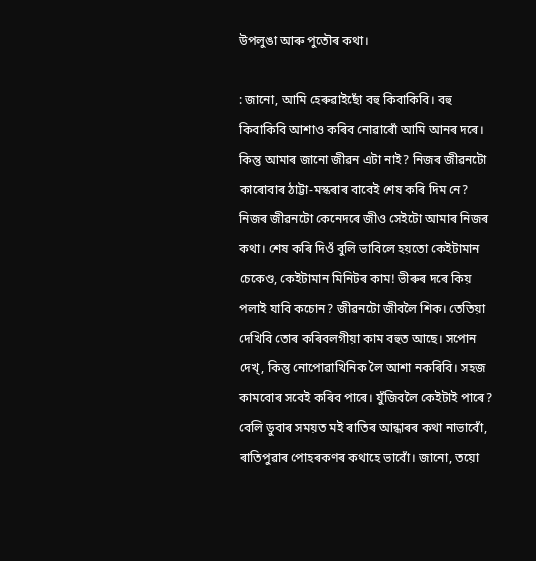উপলুঙা আৰু পুতৌৰ কথা।

: জানো, আমি হেৰুৱাইছোঁ বহু কিবাকিবি। বহু কিবাকিবি আশাও কৰিব নোৱাৰোঁ আমি আনৰ দৰে। কিন্তু আমাৰ জানো জীৱন এটা নাই? নিজৰ জীৱনটো কাৰোবাৰ ঠাট্টা-মস্কৰাৰ বাবেই শেষ কৰি দিম নে? নিজৰ জীৱনটো কেনেদৰে জীও সেইটো আমাৰ নিজৰ কথা। শেষ কৰি দিওঁ বুলি ভাবিলে হয়তো কেইটামান চেকেণ্ড, কেইটামান মিনিটৰ কাম! ভীৰুৰ দৰে কিয় পলাই যাবি কচোন? জীৱনটো জীবলৈ শিক। তেতিয়া দেখিবি তোৰ কৰিবলগীয়া কাম বহুত আছে। সপোন দেখ্, কিন্তু নোপোৱাখিনিক লৈ আশা নকৰিবি। সহজ কামবোৰ সবেই কৰিব পাৰে। যুঁজিবলৈ কেইটাই পাৰে? বেলি ডুবাৰ সময়ত মই ৰাতিৰ আন্ধাৰৰ কথা নাভাবোঁ, ৰাতিপুৱাৰ পোহৰকণৰ কথাহে ভাবোঁ। জানো, তয়ো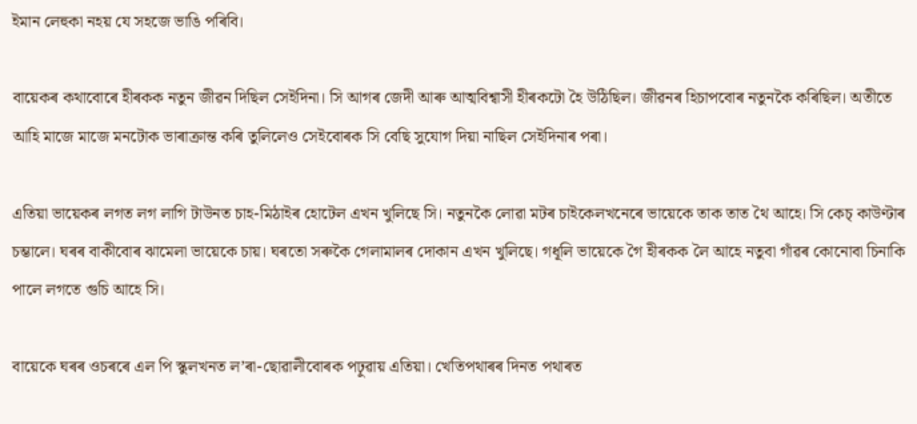ইমান লেহুকা নহয় যে সহজে ভাঙি পৰিবি।

বায়েকৰ কথাবোৰে হীৰকক নতুন জীৱন দিছিল সেইদিনা। সি আগৰ জেদী আৰু আত্মবিশ্বাসী হীৰকটো হৈ উঠিছিল। জীৱনৰ হিচাপবোৰ নতুনকৈ কৰিছিল। অতীতে আহি মাজে মাজে মনটোক ভাৰাক্ৰান্ত কৰি তুলিলেও সেইবোৰক সি বেছি সুযোগ দিয়া নাছিল সেইদিনাৰ পৰা।

এতিয়া ভায়েকৰ লগত লগ লাগি টাউনত চাহ-মিঠাইৰ হোটেল এখন খুলিছে সি। নতুনকৈ লোৱা মটৰ চাইকেলখনেৰে ভায়েকে তাক তাত থৈ আহে। সি কেচ্ কাউণ্টাৰ চম্ভালে। ঘৰৰ বাকীবোৰ ঝামেলা ভায়েকে চায়। ঘৰতো সৰুকৈ গেলামালৰ দোকান এখন খুলিছে। গধূলি ভায়েকে গৈ হীৰকক লৈ আহে নতুবা গাঁৱৰ কোনোবা চিনাকি পালে লগতে গুচি আহে সি।

বায়েকে ঘৰৰ ওচৰৰে এল পি স্কুলখনত ল’ৰা-ছোৱালীবোৰক পঢ়ুৱায় এতিয়া। খেতিপথাৰৰ দিনত পথাৰত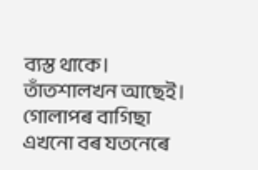ব্যস্ত থাকে। তাঁতশালখন আছেই। গোলাপৰ বাগিছা এখনো বৰ যতনেৰে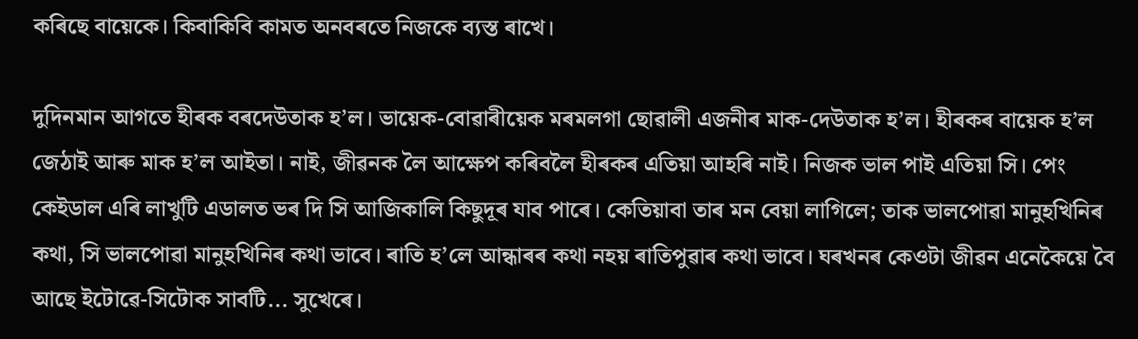কৰিছে বায়েকে। কিবাকিবি কামত অনবৰতে নিজকে ব্যস্ত ৰাখে।

দুদিনমান আগতে হীৰক বৰদেউতাক হ’ল। ভায়েক-বোৱাৰীয়েক মৰমলগা ছোৱালী এজনীৰ মাক-দেউতাক হ’ল। হীৰকৰ বায়েক হ’ল জেঠাই আৰু মাক হ’ল আইতা। নাই, জীৱনক লৈ আক্ষেপ কৰিবলৈ হীৰকৰ এতিয়া আহৰি নাই। নিজক ভাল পাই এতিয়া সি। পেং কেইডাল এৰি লাখুটি এডালত ভৰ দি সি আজিকালি কিছুদূৰ যাব পাৰে। কেতিয়াবা তাৰ মন বেয়া লাগিলে; তাক ভালপোৱা মানুহখিনিৰ কথা, সি ভালপোৱা মানুহখিনিৰ কথা ভাবে। ৰাতি হ’লে আন্ধাৰৰ কথা নহয় ৰাতিপুৱাৰ কথা ভাবে। ঘৰখনৰ কেওটা জীৱন এনেকৈয়ে বৈ আছে ইটোৱে-সিটোক সাবটি... সুখেৰে।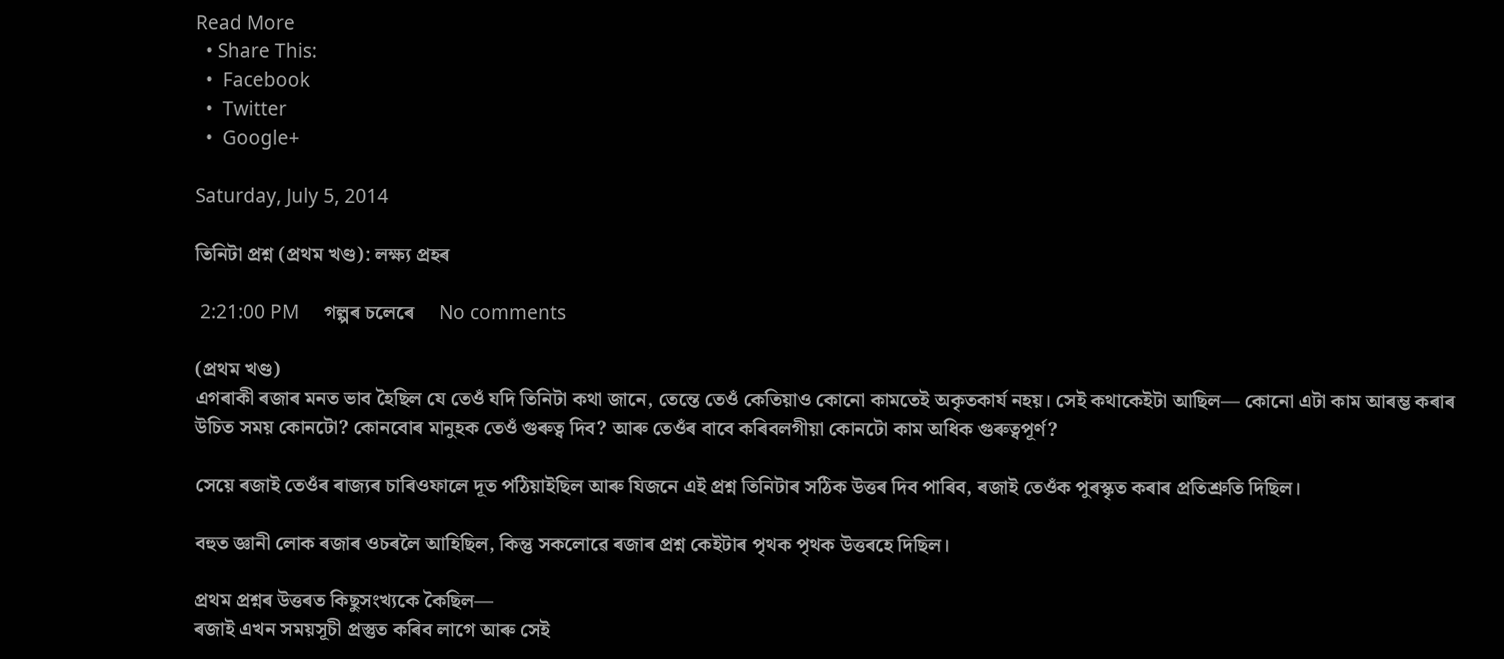Read More
  • Share This:
  •  Facebook
  •  Twitter
  •  Google+

Saturday, July 5, 2014

তিনিটা প্ৰশ্ন (প্রথম খণ্ড): লক্ষ্য প্ৰহৰ

 2:21:00 PM     গল্পৰ চলেৰে     No comments

(প্রথম খণ্ড)
এগৰাকী ৰজাৰ মনত ভাব হৈছিল যে তেওঁ যদি তিনিটা কথা জানে, তেন্তে তেওঁ কেতিয়াও কোনো কামতেই অকৃতকাৰ্য নহয়। সেই কথাকেইটা আছিল— কোনো এটা কাম আৰম্ভ কৰাৰ উচিত সময় কোনটো? কোনবোৰ মানুহক তেওঁ গুৰুত্ব দিব? আৰু তেওঁৰ বাবে কৰিবলগীয়া কোনটো কাম অধিক গুৰুত্বপূৰ্ণ?

সেয়ে ৰজাই তেওঁৰ ৰাজ্যৰ চাৰিওফালে দূত পঠিয়াইছিল আৰু যিজনে এই প্ৰশ্ন তিনিটাৰ সঠিক উত্তৰ দিব পাৰিব, ৰজাই তেওঁক পুৰস্কৃত কৰাৰ প্ৰতিশ্ৰুতি দিছিল।

বহুত জ্ঞানী লোক ৰজাৰ ওচৰলৈ আহিছিল, কিন্তু সকলোৱে ৰজাৰ প্ৰশ্ন কেইটাৰ পৃথক পৃথক উত্তৰহে দিছিল।

প্ৰথম প্ৰশ্নৰ উত্তৰত কিছুসংখ্যকে কৈছিল—
ৰজাই এখন সময়সূচী প্ৰস্তুত কৰিব লাগে আৰু সেই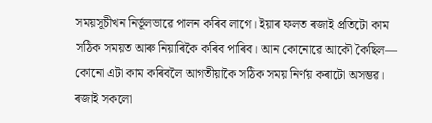সময়সূচীখন নিৰ্ভূলভাৱে পালন কৰিব লাগে। ইয়াৰ ফলত ৰজাই প্ৰতিটো কাম সঠিক সময়ত আৰু নিয়াৰিকৈ কৰিব পাৰিব। আন কোনোৱে আকৌ কৈছিল— কোনো এটা কাম কৰিবলৈ আগতীয়াকৈ সঠিক সময় নিৰ্ণয় কৰাটো অসম্ভৱ। ৰজাই সকলো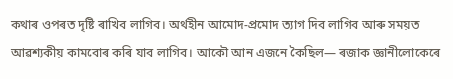কথাৰ ওপৰত দৃষ্টি ৰাখিব লাগিব। অৰ্থহীন আমোদ-প্ৰমোদ ত্যাগ দিব লাগিব আৰু সময়ত আৱশ্যকীয় কামবোৰ কৰি যাব লাগিব। আকৌ আন এজনে কৈছিল— ৰজাক জ্ঞানীলোকেৰে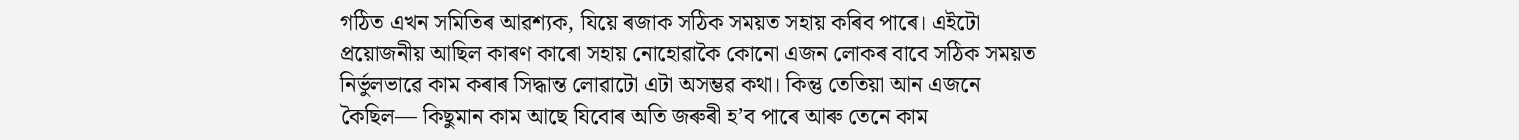গঠিত এখন সমিতিৰ আৱশ্যক, যিয়ে ৰজাক সঠিক সময়ত সহায় কৰিব পাৰে। এইটো প্ৰয়োজনীয় আছিল কাৰণ কাৰো সহায় নোহোৱাকৈ কোনো এজন লোকৰ বাবে সঠিক সময়ত নিৰ্ভুলভাৱে কাম কৰাৰ সিদ্ধান্ত লোৱাটো এটা অসম্ভৱ কথা। কিন্তু তেতিয়া আন এজনে কৈছিল— কিছুমান কাম আছে যিবোৰ অতি জৰুৰী হ’ব পাৰে আৰু তেনে কাম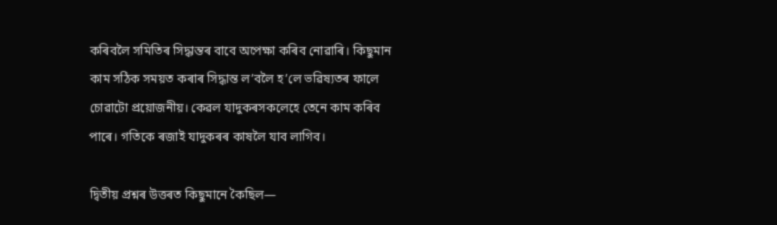কৰিবলৈ সমিতিৰ সিদ্ধান্তৰ বাবে অপেক্ষা কৰিব নোৱাৰি। কিছুমান কাম সঠিক সময়ত কৰাৰ সিদ্ধান্ত ল’বলৈ হ’লে ভৱিষ্যতৰ ফালে চোৱাটো প্ৰয়োজনীয়। কেৱল যাদুকৰসকলেহে তেনে কাম কৰিব পাৰে। গতিকে ৰজাই যাদুকৰৰ কাষলৈ যাব লাগিব।

দ্বিতীয় প্ৰশ্নৰ উত্তৰত কিছুমানে কৈছিল—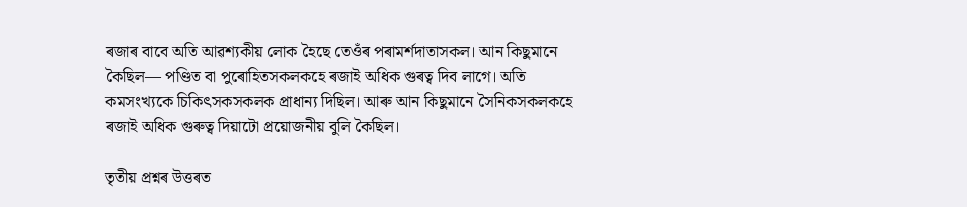ৰজাৰ বাবে অতি আৱশ্যকীয় লোক হৈছে তেওঁৰ পৰামৰ্শদাতাসকল। আন কিছুমানে কৈছিল— পণ্ডিত বা পুৰোহিতসকলকহে ৰজাই অধিক গুৰত্ব দিব লাগে। অতি কমসংখ্যকে চিকিৎসকসকলক প্ৰাধান্য দিছিল। আৰু আন কিছুমানে সৈনিকসকলকহে ৰজাই অধিক গুৰুত্ব দিয়াটো প্ৰয়োজনীয় বুলি কৈছিল।

তৃতীয় প্ৰশ্নৰ উত্তৰত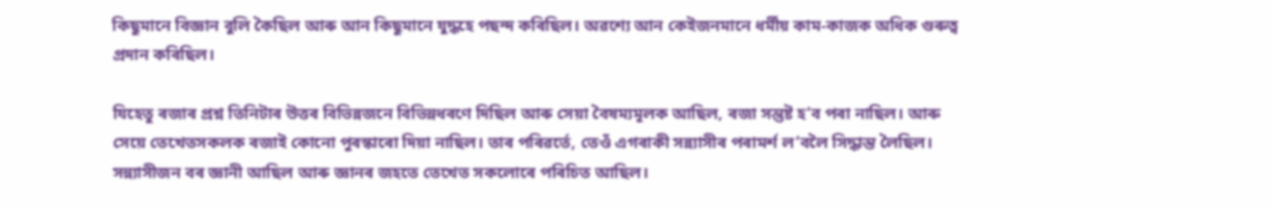কিছুমানে বিজ্ঞান বুলি কৈছিল আৰু আন কিছুমানে যুদ্ধহে পছন্দ কৰিছিল। অৱশ্যে আন কেইজনমানে ধৰ্মীয় কাম-কাজক অধিক গুৰুত্ব প্ৰদান কৰিছিল।

যিহেতু ৰজাৰ প্ৰশ্ন তিনিটাৰ উত্তৰ বিভিন্নজনে বিভিন্নধৰণে দিছিল আৰু সেয়া বৈষম্যমূলক আছিল, ৰজা সন্তুষ্ট হ’ব পৰা নাছিল। আৰু সেয়ে তেখেতসকলক ৰজাই কোনো পুৰস্কাৰো দিয়া নাছিল। তাৰ পৰিৱৰ্তে, তেওঁ এগৰাকী সন্ন্যাসীৰ পৰামৰ্শ ল’বলৈ সিদ্ধান্ত লৈছিল। সন্ন্যাসীজন বৰ জ্ঞানী আছিল আৰু জ্ঞানৰ জহতে তেখেত সকলোৰে পৰিচিত আছিল।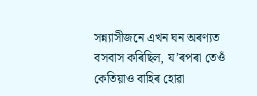সন্ন্যাসীজনে এখন ঘন অৰণ্যত বসবাস কৰিছিল, য’ৰপৰা তেওঁ কেতিয়াও বাহিৰ হোৱা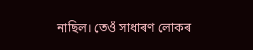নাছিল। তেওঁ সাধাৰণ লোকৰ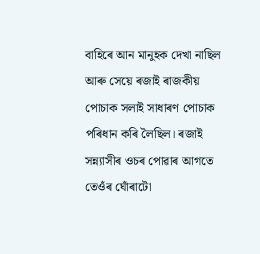বাহিৰে আন মানুহক দেখা নাছিল আৰু সেয়ে ৰজাই ৰাজকীয় পোচাক সলাই সাধাৰণ পোচাক পৰিধান কৰি লৈছিল। ৰজাই সন্ন্যাসীৰ ওচৰ পোৱাৰ আগতে তেওঁৰ ঘোঁৰাটো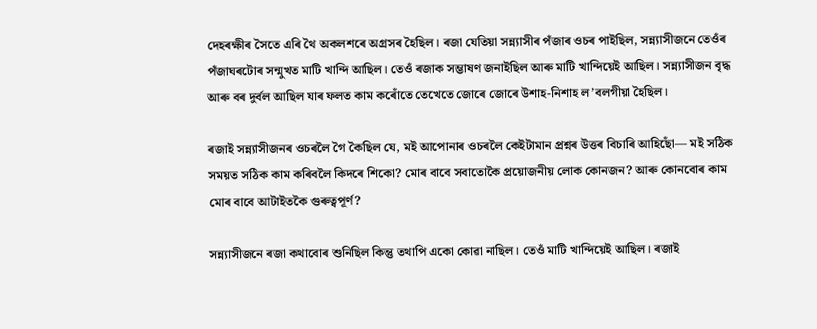দেহৰক্ষীৰ সৈতে এৰি থৈ অকলশৰে অগ্ৰসৰ হৈছিল। ৰজা যেতিয়া সন্ন্যাসীৰ পঁজাৰ ওচৰ পাইছিল, সন্ন্যাসীজনে তেওঁৰ পঁজাঘৰটোৰ সন্মুখত মাটি খান্দি আছিল। তেওঁ ৰজাক সম্ভাষণ জনাইছিল আৰু মাটি খান্দিয়েই আছিল। সন্ন্যাসীজন বৃদ্ধ আৰু বৰ দুৰ্বল আছিল যাৰ ফলত কাম কৰোঁতে তেখেতে জোৰে জোৰে উশাহ-নিশাহ ল’বলগীয়া হৈছিল।

ৰজাই সন্ন্যাসীজনৰ ওচৰলৈ গৈ কৈছিল যে, মই আপোনাৰ ওচৰলৈ কেইটামান প্ৰশ্নৰ উত্তৰ বিচাৰি আহিছোঁ— মই সঠিক সময়ত সঠিক কাম কৰিবলৈ কিদৰে শিকো? মোৰ বাবে সবাতোকৈ প্ৰয়োজনীয় লোক কোনজন? আৰু কোনবোৰ কাম মোৰ বাবে আটাইতকৈ গুৰুত্বপূৰ্ণ?

সন্ন্যাসীজনে ৰজা কথাবোৰ শুনিছিল কিন্তু তথাপি একো কোৱা নাছিল। তেওঁ মাটি খান্দিয়েই আছিল। ৰজাই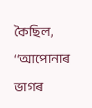কৈছিল, ‘‘আপোনাৰ ভাগৰ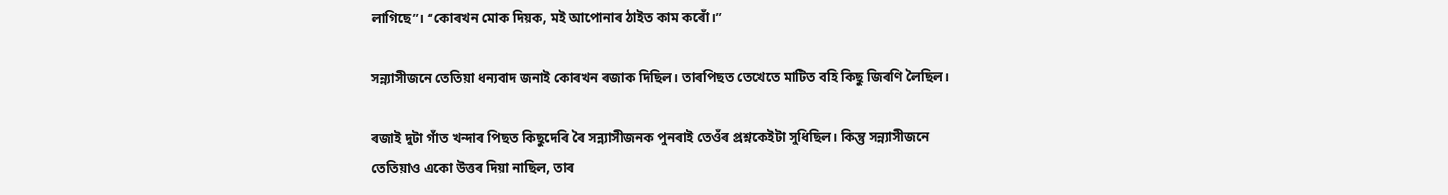লাগিছে’’। ‘‘কোৰখন মোক দিয়ক, মই আপোনাৰ ঠাইত কাম কৰোঁ।’’

সন্ন্যাসীজনে তেতিয়া ধন্যবাদ জনাই কোৰখন ৰজাক দিছিল। তাৰপিছত তেখেতে মাটিত বহি কিছু জিৰণি লৈছিল।

ৰজাই দুটা গাঁত খন্দাৰ পিছত কিছুদেৰি ৰৈ সন্ন্যাসীজনক পুনৰাই তেওঁৰ প্ৰশ্নকেইটা সুধিছিল। কিন্তু সন্ন্যাসীজনে তেতিয়াও একো উত্তৰ দিয়া নাছিল, তাৰ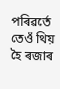পৰিৱৰ্তে তেওঁ থিয় হৈ ৰজাৰ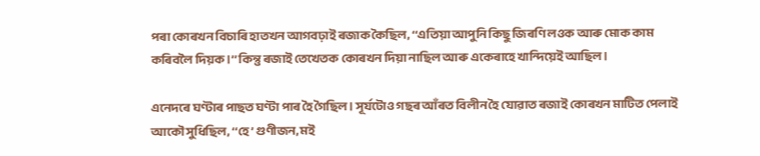পৰা কোৰখন বিচাৰি হাতখন আগবঢ়াই ৰজাক কৈছিল, ‘‘এতিয়া আপুনি কিছু জিৰণি লওক আৰু মোক কাম কৰিবলৈ দিয়ক।’’ কিন্তু ৰজাই তেখেতক কোৰখন দিয়া নাছিল আৰু একেৰাহে খান্দিয়েই আছিল।

এনেদৰে ঘণ্টাৰ পাছত ঘণ্টা পাৰ হৈ গৈছিল। সূৰ্যটোও গছৰ আঁৰত বিলীন হৈ যোৱাত ৰজাই কোৰখন মাটিত পেলাই আকৌ সুধিছিল, ‘‘হে’ গুণীজন, মই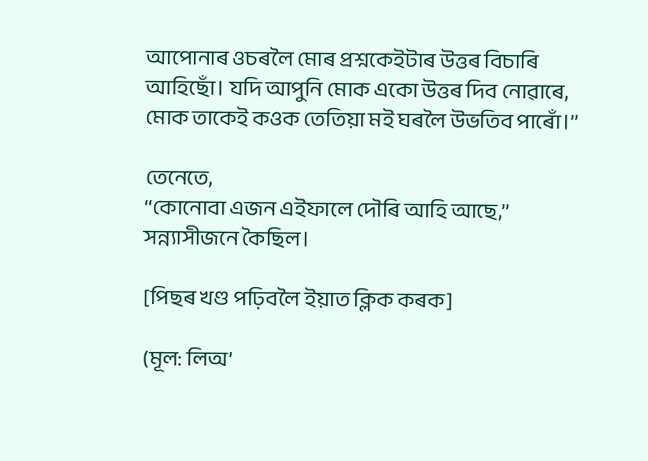আপোনাৰ ওচৰলৈ মোৰ প্ৰশ্নকেইটাৰ উত্তৰ বিচাৰি আহিছোঁ। যদি আপুনি মোক একো উত্তৰ দিব নোৱাৰে, মোক তাকেই কওক তেতিয়া মই ঘৰলৈ উভতিব পাৰোঁ।’’

তেনেতে,
‘‘কোনোবা এজন এইফালে দৌৰি আহি আছে,’’ সন্ন্যাসীজনে কৈছিল।

[পিছৰ খণ্ড পঢ়িবলৈ ইয়াত ক্লিক কৰক]

(মূল: লিঅ’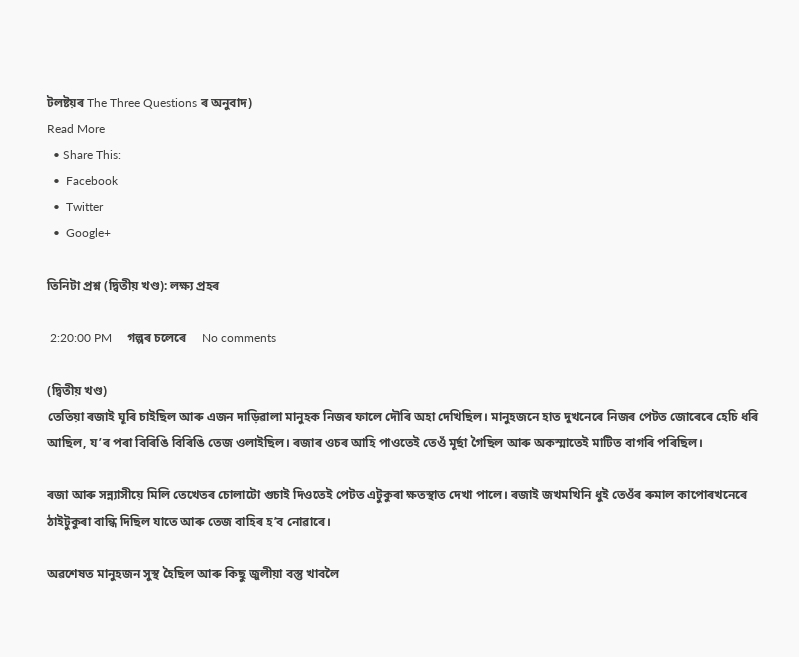টলষ্টয়ৰ The Three Questions ৰ অনুবাদ)
Read More
  • Share This:
  •  Facebook
  •  Twitter
  •  Google+

তিনিটা প্রশ্ন (দ্বিতীয় খণ্ড): লক্ষ্য প্রহৰ

 2:20:00 PM     গল্পৰ চলেৰে     No comments

(দ্বিতীয় খণ্ড)
তেতিয়া ৰজাই ঘূৰি চাইছিল আৰু এজন দাড়িৱালা মানুহক নিজৰ ফালে দৌৰি অহা দেখিছিল। মানুহজনে হাত দুখনেৰে নিজৰ পেটত জোৰেৰে হেচি ধৰি আছিল, য’ৰ পৰা বিৰিঙি বিৰিঙি তেজ ওলাইছিল। ৰজাৰ ওচৰ আহি পাওতেই তেওঁ মূৰ্ছা গৈছিল আৰু অকস্মাতেই মাটিত বাগৰি পৰিছিল।

ৰজা আৰু সন্ন্যাসীয়ে মিলি তেখেতৰ চোলাটো গুচাই দিওতেই পেটত এটুকুৰা ক্ষতস্থাত দেখা পালে। ৰজাই জখমখিনি ধুই তেওঁৰ ৰুমাল কাপোৰখনেৰে ঠাইটুকুৰা বান্ধি দিছিল যাতে আৰু তেজ বাহিৰ হ’ব নোৱাৰে।

অৱশেষত মানুহজন সুস্থ হৈছিল আৰু কিছু জুলীয়া বস্তু খাবলৈ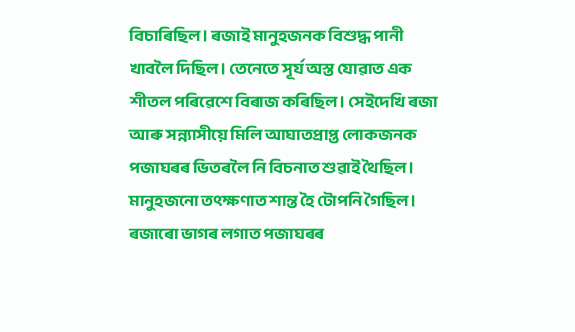বিচাৰিছিল। ৰজাই মানুহজনক বিশুদ্ধ পানী খাবলৈ দিছিল। তেনেতে সূৰ্য অস্ত যোৱাত এক শীতল পৰিৱেশে বিৰাজ কৰিছিল। সেইদেখি ৰজা আৰু সন্ন্যাসীয়ে মিলি আঘাতপ্ৰাপ্ত লোকজনক পজাঘৰৰ ভিতৰলৈ নি বিচনাত শুৱাই থৈছিল। মানুহজনো তৎক্ষণাত শান্ত হৈ টোপনি গৈছিল। ৰজাৰো ভাগৰ লগাত পজাঘৰৰ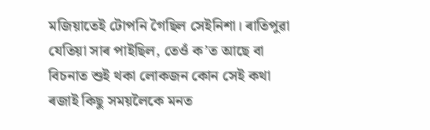মজিয়াতেই টোপনি গৈছিল সেইনিশা। ৰাতিপুৱা যেতিয়া সাৰ পাইছিল, তেওঁ ক’ত আছে বা বিচনাত শুই থকা লোকজন কোন সেই কথা ৰজাই কিছু সময়লৈকে মনত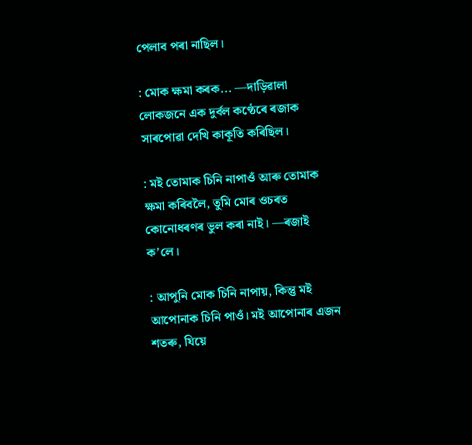পেলাব পৰা নাছিল।

: মোক ক্ষমা কৰক... —দাড়িৱালা লোকজনে এক দুৰ্বল কণ্ঠেৰে ৰজাক সাৰপোৱা দেখি কাকূতি কৰিছিল।

: মই তোমাক চিনি নাপাওঁ আৰু তোমাক ক্ষমা কৰিবলৈ, তুমি মোৰ ওচৰত কোনোধৰণৰ ভুল কৰা নাই। —ৰজাই ক’লে।

: আপুনি মোক চিনি নাপায়, কিন্তু মই আপোনাক চিনি পাওঁ। মই আপোনাৰ এজন শতৰু, যিয়ে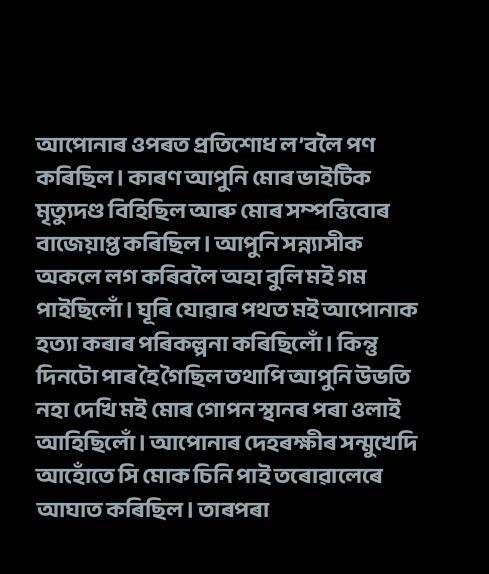আপোনাৰ ওপৰত প্ৰতিশোধ ল’বলৈ পণ কৰিছিল। কাৰণ আপুনি মোৰ ভাইটিক মৃত্যুদণ্ড বিহিছিল আৰু মোৰ সম্পত্তিবোৰ বাজেয়াপ্ত কৰিছিল। আপুনি সন্ন্যাসীক অকলে লগ কৰিবলৈ অহা বুলি মই গম পাইছিলোঁ। ঘূৰি যোৱাৰ পথত মই আপোনাক হত্যা কৰাৰ পৰিকল্পনা কৰিছিলোঁ। কিন্তু দিনটো পাৰ হৈ গৈছিল তথাপি আপুনি উভতি নহা দেখি মই মোৰ গোপন স্থানৰ পৰা ওলাই আহিছিলোঁ। আপোনাৰ দেহৰক্ষীৰ সন্মুখেদি আহোঁতে সি মোক চিনি পাই তৰোৱালেৰে আঘাত কৰিছিল। তাৰপৰা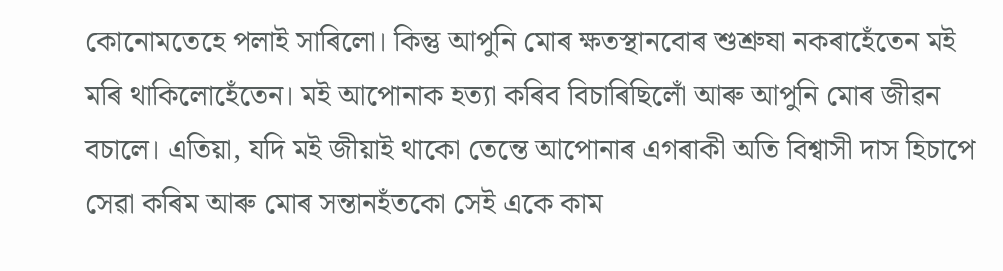কোনোমতেহে পলাই সাৰিলো। কিন্তু আপুনি মোৰ ক্ষতস্থানবোৰ শুশ্ৰুষা নকৰাহেঁতেন মই মৰি থাকিলোহেঁতেন। মই আপোনাক হত্যা কৰিব বিচাৰিছিলোঁ আৰু আপুনি মোৰ জীৱন বচালে। এতিয়া, যদি মই জীয়াই থাকো তেন্তে আপোনাৰ এগৰাকী অতি বিশ্বাসী দাস হিচাপে সেৱা কৰিম আৰু মোৰ সন্তানহঁতকো সেই একে কাম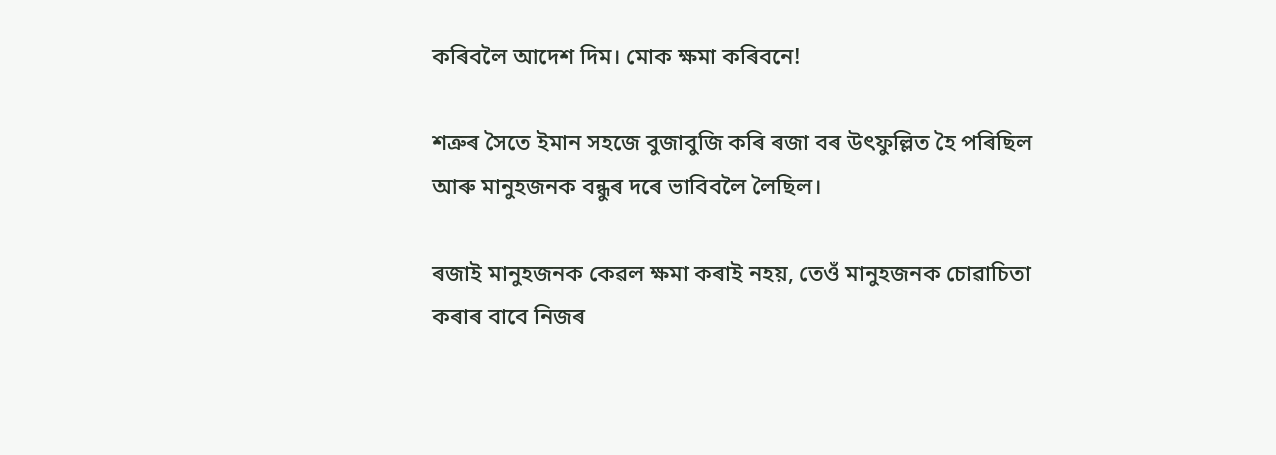কৰিবলৈ আদেশ দিম। মোক ক্ষমা কৰিবনে!

শত্ৰুৰ সৈতে ইমান সহজে বুজাবুজি কৰি ৰজা বৰ উৎফুল্লিত হৈ পৰিছিল আৰু মানুহজনক বন্ধুৰ দৰে ভাবিবলৈ লৈছিল।

ৰজাই মানুহজনক কেৱল ক্ষমা কৰাই নহয়, তেওঁ মানুহজনক চোৱাচিতা কৰাৰ বাবে নিজৰ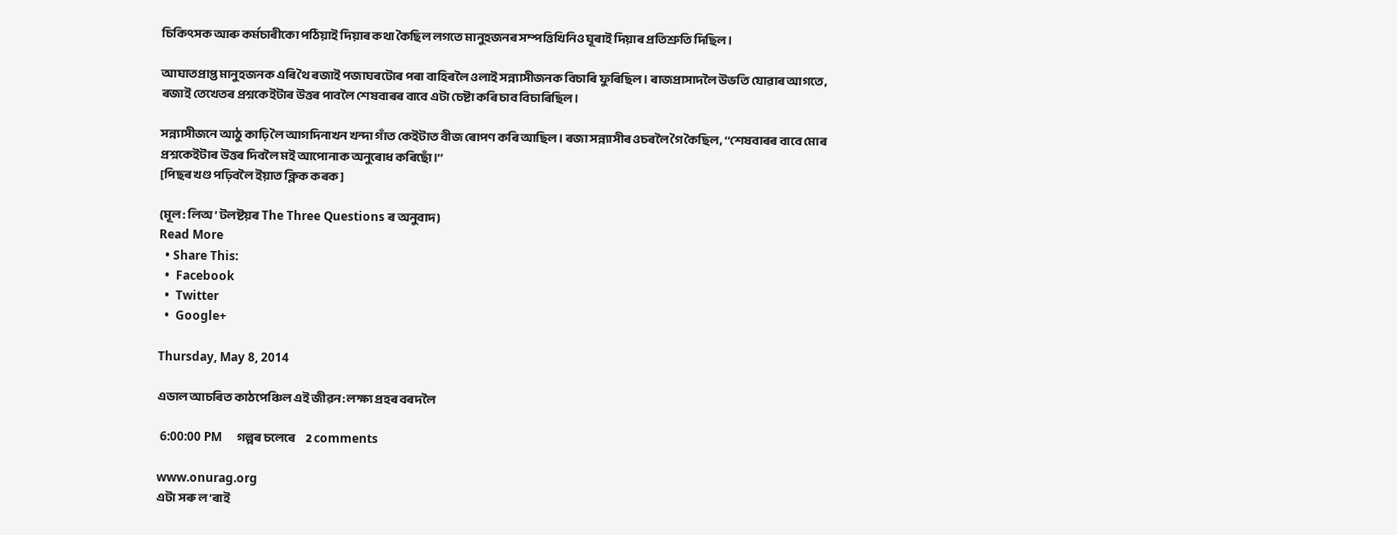চিকিৎসক আৰু কৰ্মচাৰীকো পঠিয়াই দিয়াৰ কথা কৈছিল লগতে মানুহজনৰ সম্পত্তিখিনিও ঘূৰাই দিয়াৰ প্ৰতিশ্ৰুতি দিছিল।

আঘাতপ্ৰাপ্ত মানুহজনক এৰি থৈ ৰজাই পজাঘৰটোৰ পৰা বাহিৰলৈ ওলাই সন্ন্যাসীজনক বিচাৰি ফুৰিছিল। ৰাজপ্ৰাসাদলৈ উভতি যোৱাৰ আগতে, ৰজাই তেখেতৰ প্ৰশ্নকেইটাৰ উত্তৰ পাবলৈ শেষবাৰৰ বাবে এটা চেষ্টা কৰি চাব বিচাৰিছিল।

সন্ন্যাসীজনে আঠু কাঢ়ি লৈ আগদিনাখন খন্দা গাঁত কেইটাত বীজ ৰোপণ কৰি আছিল। ৰজা সন্ন্যাসীৰ ওচৰলৈ গৈ কৈছিল, ‘‘শেষবাৰৰ বাবে মোৰ প্ৰশ্নকেইটাৰ উত্তৰ দিবলৈ মই আপোনাক অনুৰোধ কৰিছোঁ।’’
[পিছৰ খণ্ড পঢ়িবলৈ ইয়াত ক্লিক কৰক]

(মূল: লিঅ’ টলষ্টয়ৰ The Three Questions ৰ অনুবাদ)
Read More
  • Share This:
  •  Facebook
  •  Twitter
  •  Google+

Thursday, May 8, 2014

এডাল আচৰিত কাঠপেঞ্চিল এই জীৱন: লক্ষ্য প্ৰহৰ বৰদলৈ

 6:00:00 PM     গল্পৰ চলেৰে     2 comments

www.onurag.org
এটা সৰু ল’ৰাই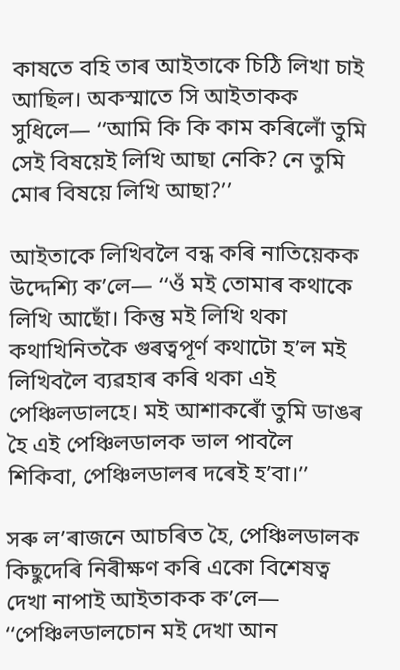কাষতে বহি তাৰ আইতাকে চিঠি লিখা চাই আছিল। অকস্মাতে সি আইতাকক সুধিলে— ‘‘আমি কি কি কাম কৰিলোঁ তুমি সেই বিষয়েই লিখি আছা নেকি? নে তুমি মোৰ বিষয়ে লিখি আছা?’’

আইতাকে লিখিবলৈ বন্ধ কৰি নাতিয়েকক উদ্দেশ্যি ক’লে— ‘‘ওঁ মই তোমাৰ কথাকে লিখি আছোঁ। কিন্তু মই লিখি থকা কথাখিনিতকৈ গুৰত্বপূৰ্ণ কথাটো হ’ল মই লিখিবলৈ ব্যৱহাৰ কৰি থকা এই পেঞ্চিলডালহে। মই আশাকৰোঁ তুমি ডাঙৰ হৈ এই পেঞ্চিলডালক ভাল পাবলৈ শিকিবা, পেঞ্চিলডালৰ দৰেই হ’বা।’’

সৰু ল’ৰাজনে আচৰিত হৈ, পেঞ্চিলডালক কিছুদেৰি নিৰীক্ষণ কৰি একো বিশেষত্ব দেখা নাপাই আইতাকক ক’লে—
‘‘পেঞ্চিলডালচোন মই দেখা আন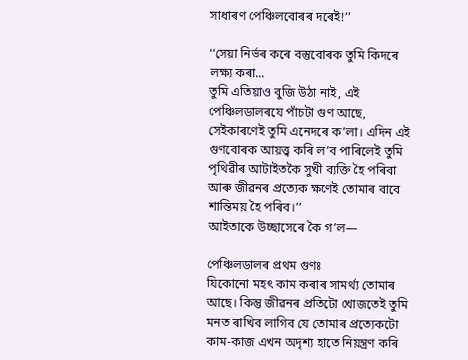সাধাৰণ পেঞ্চিলবোৰৰ দৰেই!’’

‘‘সেয়া নিৰ্ভৰ কৰে বস্তুবোৰক তুমি কিদৰে লক্ষ্য কৰা...
তুমি এতিয়াও বুজি উঠা নাই, এই পেঞ্চিলডালৰযে পাঁচটা গুণ আছে, সেইকাৰণেই তুমি এনেদৰে ক’লা। এদিন এই গুণবোৰক আয়ত্ত্ব কৰি ল’ব পাৰিলেই তুমি পৃথিৱীৰ আটাইতকৈ সুখী ব্যক্তি হৈ পৰিবা আৰু জীৱনৰ প্ৰত্যেক ক্ষণেই তোমাৰ বাবে শান্তিময় হৈ পৰিব।’’
আইতাকে উচ্ছাসেৰে কৈ গ’ল—

পেঞ্চিলডালৰ প্ৰথম গুণঃ
যিকোনো মহৎ কাম কৰাৰ সামৰ্থ্য তোমাৰ আছে। কিন্তু জীৱনৰ প্ৰতিটো খোজতেই তুমি মনত ৰাখিব লাগিব যে তোমাৰ প্ৰত্যেকটো কাম-কাজ এখন অদৃশ্য হাতে নিয়ন্ত্ৰণ কৰি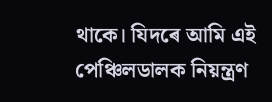থাকে। যিদৰে আমি এই পেঞ্চিলডালক নিয়ন্ত্ৰণ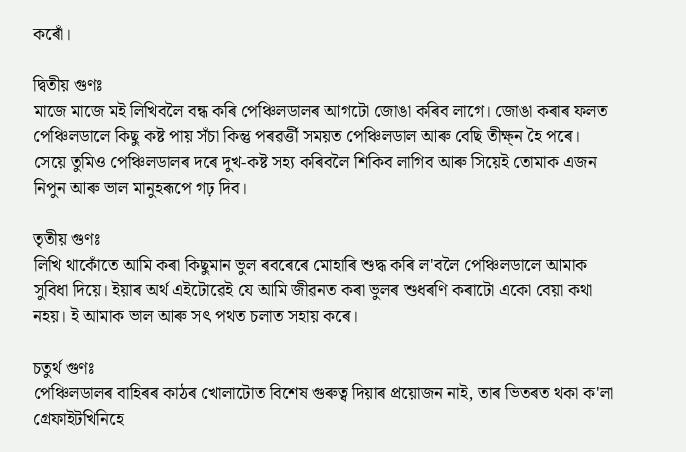কৰোঁ।

দ্বিতীয় গুণঃ
মাজে মাজে মই লিখিবলৈ বন্ধ কৰি পেঞ্চিলডালৰ আগটো জোঙা কৰিব লাগে। জোঙা কৰাৰ ফলত পেঞ্চিলডালে কিছু কষ্ট পায় সঁচা কিন্তু পৰৱৰ্ত্তী সময়ত পেঞ্চিলডাল আৰু বেছি তীক্ষ্ন হৈ পৰে। সেয়ে তুমিও পেঞ্চিলডালৰ দৰে দুখ-কষ্ট সহ্য কৰিবলৈ শিকিব লাগিব আৰু সিয়েই তোমাক এজন নিপুন আৰু ভাল মানুহৰূপে গঢ় দিব।

তৃতীয় গুণঃ
লিখি থাকোঁতে আমি কৰা কিছুমান ভুল ৰবৰেৰে মোহাৰি শুদ্ধ কৰি ল'বলৈ পেঞ্চিলডালে আমাক সুবিধা দিয়ে। ইয়াৰ অৰ্থ এইটোৱেই যে আমি জীৱনত কৰা ভুলৰ শুধৰণি কৰাটো একো বেয়া কথা নহয়। ই আমাক ভাল আৰু সৎ পথত চলাত সহায় কৰে।

চতুৰ্থ গুণঃ
পেঞ্চিলডালৰ বাহিৰৰ কাঠৰ খোলাটোত বিশেষ গুৰুত্ব দিয়াৰ প্ৰয়োজন নাই, তাৰ ভিতৰত থকা ক'লা গ্ৰেফাইটখিনিহে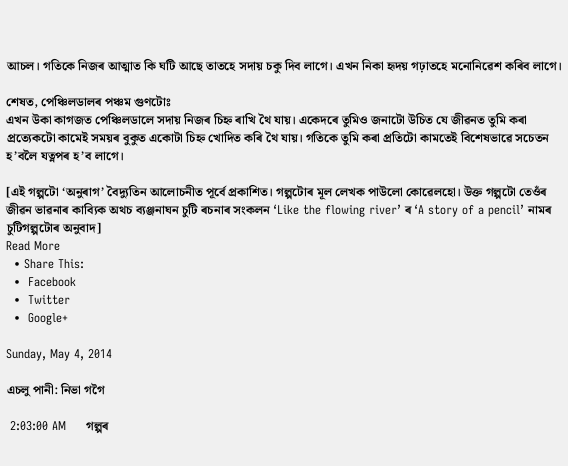আচল। গতিকে নিজৰ আত্মাত কি ঘটি আছে তাতহে সদায় চকু দিব লাগে। এখন নিকা হৃদয় গঢ়াতহে মনোনিৱেশ কৰিব লাগে।

শেষত, পেঞ্চিলডালৰ পঞ্চম গুণটোঃ
এখন উকা কাগজত পেঞ্চিলডালে সদায় নিজৰ চিহ্ন ৰাখি থৈ যায়। একেদৰে তুমিও জনাটো উচিত যে জীৱনত তুমি কৰা প্ৰত্যেকটো কামেই সময়ৰ বুকুত একোটা চিহ্ন খোদিত কৰি থৈ যায়। গতিকে তুমি কৰা প্ৰতিটো কামতেই বিশেষভাৱে সচেতন হ’বলৈ যত্নপৰ হ’ব লাগে।

[এই গল্পটো ‘অনুৰাগ’ বৈদ্যুতিন আলোচনীত পূৰ্বে প্ৰকাশিত। গল্পটোৰ মূল লেখক পাউলো কোৱেলহো। উক্ত গল্পটো তেওঁৰ জীৱন ভাৱনাৰ কাব্যিক অথচ ব্যঞ্জনাঘন চুটি ৰচনাৰ সংকলন ‘Like the flowing river’ ৰ ‘A story of a pencil’ নামৰ চুটিগল্পটোৰ অনুবাদ]
Read More
  • Share This:
  •  Facebook
  •  Twitter
  •  Google+

Sunday, May 4, 2014

এচলু পানী: নিভা গগৈ

 2:03:00 AM     গল্পৰ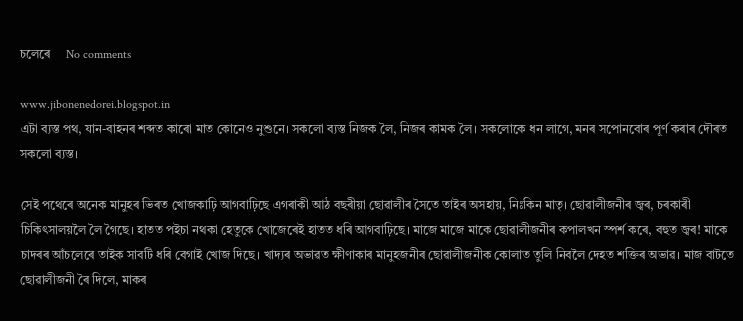চলেৰে     No comments

www.jibonenedorei.blogspot.in
এটা ব্যস্ত পথ, যান-বাহনৰ শব্দত কাৰো মাত কোনেও নুশুনে। সকলো ব্যস্ত নিজক লৈ, নিজৰ কামক লৈ। সকলোকে ধন লাগে, মনৰ সপোনবোৰ পূৰ্ণ কৰাৰ দৌৰত সকলো ব্যস্ত।

সেই পথেৰে অনেক মানুহৰ ভিৰত খোজকাঢ়ি আগবাঢ়িছে এগৰাকী আঠ বছৰীয়া ছোৱালীৰ সৈতে তাইৰ অসহায়, নিঃকিন মাতৃ। ছোৱালীজনীৰ জ্বৰ, চৰকাৰী চিকিৎসালয়লৈ লৈ গৈছে। হাতত পইচা নথকা হেতুকে খোজেৰেই হাতত ধৰি আগবাঢ়িছে। মাজে মাজে মাকে ছোৱালীজনীৰ কপালখন স্পৰ্শ কৰে, বহুত জ্বৰ! মাকে চাদৰৰ আঁচলেৰে তাইক সাবটি ধৰি বেগাই খোজ দিছে। খাদ্যৰ অভাৱত ক্ষীণাকাৰ মানুহজনীৰ ছোৱালীজনীক কোলাত তুলি নিবলৈ দেহত শক্তিৰ অভাৱ। মাজ বাটতে ছোৱালীজনী ৰৈ দিলে, মাকৰ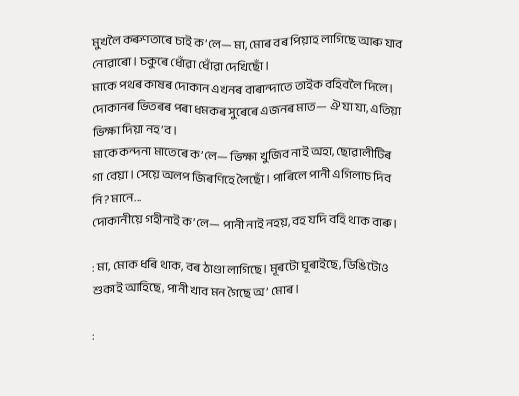মুখলৈ কৰুণতাৰে চাই ক’লে— মা, মোৰ বৰ পিয়াহ লাগিছে আৰু যাব নোৱাৰো। চকুৰে ধোঁৱা ধোঁৱা দেখিছোঁ।
মাকে পথৰ কাষৰ দোকান এখনৰ বাৰান্দাতে তাইক বহিবলৈ দিলে। দোকানৰ ভিতৰৰ পৰা ধমকৰ সুৰেৰে এজনৰ মাত— ঐ যা যা, এতিয়া ভিক্ষা দিয়া নহ’ব।
মাকে কন্দনা মাতেৰে ক’লে— ভিক্ষা খুজিব নাই অহা, ছোৱালীটিৰ গা বেয়া। সেয়ে অলপ জিৰণিহে লৈছোঁ। পাৰিলে পানী এগিলাচ দিব নি? মানে...
দোকানীয়ে গহীনাই ক’লে— পানী নাই নহয়, বহ যদি বহি থাক বাৰু।

: মা, মোক ধৰি থাক, বৰ ঠাণ্ডা লাগিছে। মূৰটো ঘূৰাইছে, ডিঙিটোও শুকাই আহিছে, পানী খাব মন গৈছে অ’ মোৰ।

: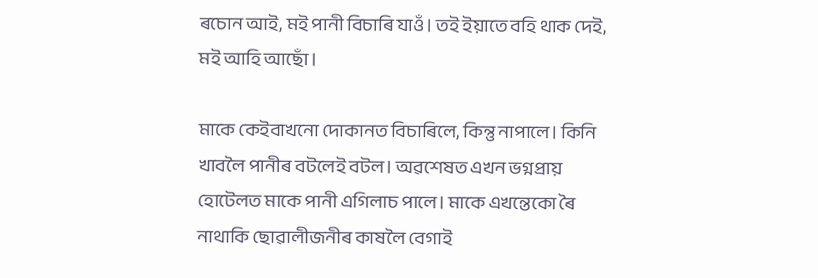ৰচোন আই, মই পানী বিচাৰি যাওঁ। তই ইয়াতে বহি থাক দেই, মই আহি আছোঁ।

মাকে কেইবাখনো দোকানত বিচাৰিলে, কিন্তু নাপালে। কিনি খাবলৈ পানীৰ বটলেই বটল। অৱশেষত এখন ভগ্নপ্ৰায় হোটেলত মাকে পানী এগিলাচ পালে। মাকে এখন্তেকো ৰৈ নাথাকি ছোৱালীজনীৰ কাষলৈ বেগাই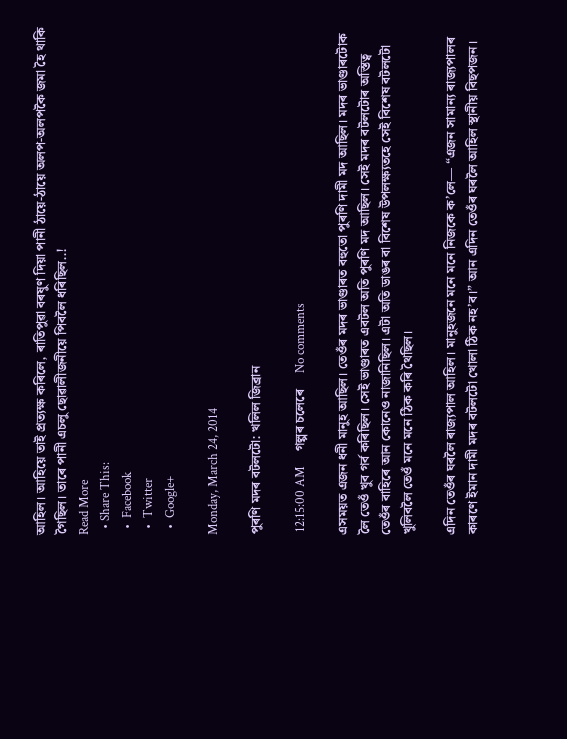আহিল। আহিয়ে তাই প্ৰত্যক্ষ কৰিলে, ৰাতিপুৱা বৰষুণ দিয়া পানী ঠায়ে-ঠায়ে অলপ-অলপকৈ জমা হৈ থাকি গৈছিল। তাৰে পানী এচলু ছোৱালীজনীয়ে পিবলৈ ধৰিছিল..!
Read More
  • Share This:
  •  Facebook
  •  Twitter
  •  Google+

Monday, March 24, 2014

পুৰণি মদৰ বটলটো: খলিল জিব্রান

 12:15:00 AM     গল্পৰ চলেৰে     No comments

এসময়ত এজন ধনী মানুহ আছিল। তেওঁৰ মদৰ ভাণ্ডাৰত বহুতো পুৰণি দামী মদ আছিল। মদৰ ভাণ্ডাৰটোক লৈ তেওঁ খুব গর্ব কৰিছিল। সেই ভাণ্ডাৰত এবটল অতি পুৰণি মদ আছিল। সেই মদৰ বটলটোৰ অস্তিত্ব তেওঁৰ বাহিৰে আন কোনেও নাজানিছিল। এটা অতি ডাঙৰ বা বিশেষ উপলক্ষ্যতহে সেই বিশেষ বটলটো খুলিবলৈ তেওঁ মনে মনে ঠিক কৰি থৈছিল।

এদিন তেওঁৰ ঘৰলৈ ৰাজ্যপাল আহিল। মানুহজনে মনে মনে নিজকে ক’লে— “এজন সামান্য ৰাজ্যপালৰ কাৰণে ইমান দামী মদৰ বটলটো খোলা ঠিক নহ’ব।” আন এদিন তেওঁৰ ঘৰলৈ আহিল স্থানীয় বিছপজন।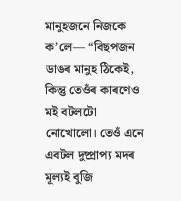মানুহজনে নিজকে ক’লে— “বিছপজন ডাঙৰ মানুহ ঠিকেই, কিন্তু তেওঁৰ কাৰণেও মই বটলটো নোখোলো। তেওঁ এনে এবটল দুষ্প্রাপ্য মদৰ মূল্যই বুজি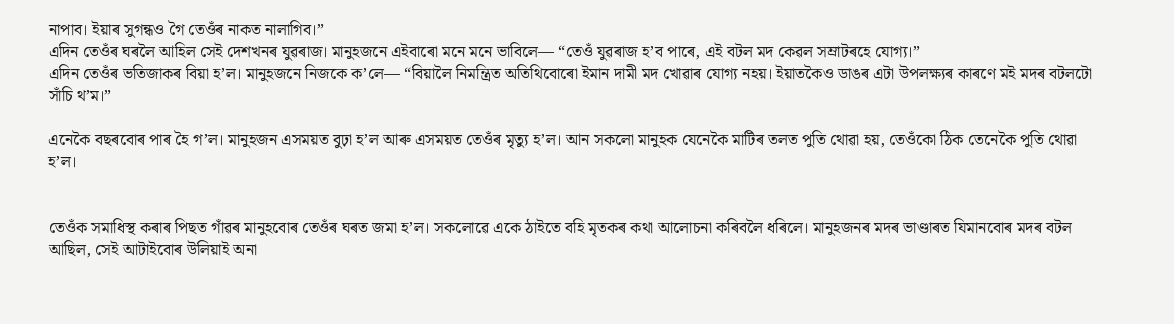নাপাব। ইয়াৰ সুগন্ধও গৈ তেওঁৰ নাকত নালাগিব।”
এদিন তেওঁৰ ঘৰলৈ আহিল সেই দেশখনৰ যুৱৰাজ। মানুহজনে এইবাৰো মনে মনে ভাবিলে— “তেওঁ যুৱৰাজ হ’ব পাৰে, এই বটল মদ কেৱল সম্রাটৰহে যোগ্য।”
এদিন তেওঁৰ ভতিজাকৰ বিয়া হ’ল। মানুহজনে নিজকে ক’লে— “বিয়ালৈ নিমন্ত্রিত অতিথিবোৰো ইমান দামী মদ খোৱাৰ যোগ্য নহয়। ইয়াতকৈও ডাঙৰ এটা উপলক্ষ্যৰ কাৰণে মই মদৰ বটলটো সাঁচি থ’ম।”

এনেকৈ বছৰবোৰ পাৰ হৈ গ’ল। মানুহজন এসময়ত বুঢ়া হ’ল আৰু এসময়ত তেওঁৰ মৃত্যু হ’ল। আন সকলো মানুহক যেনেকৈ মাটিৰ তলত পুতি থোৱা হয়, তেওঁকো ঠিক তেনেকৈ পুতি থোৱা হ’ল।


তেওঁক সমাধিস্থ কৰাৰ পিছত গাঁৱৰ মানুহবোৰ তেওঁৰ ঘৰত জমা হ’ল। সকলোৱে একে ঠাইতে বহি মৃতকৰ কথা আলোচনা কৰিবলৈ ধৰিলে। মানুহজনৰ মদৰ ভাণ্ডাৰত যিমানবোৰ মদৰ বটল আছিল, সেই আটাইবোৰ উলিয়াই অনা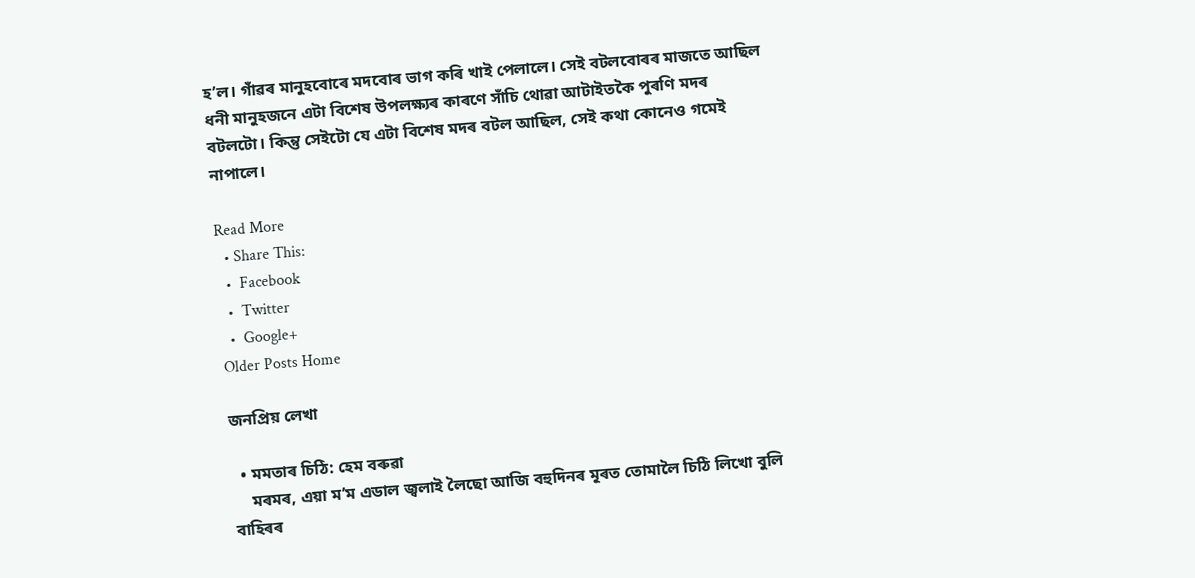হ’ল। গাঁৱৰ মানুহবোৰে মদবোৰ ভাগ কৰি খাই পেলালে। সেই বটলবোৰৰ মাজতে আছিল ধনী মানুহজনে এটা বিশেষ উপলক্ষ্যৰ কাৰণে সাঁচি থোৱা আটাইতকৈ পুৰণি মদৰ বটলটো। কিন্তু সেইটো যে এটা বিশেষ মদৰ বটল আছিল, সেই কথা কোনেও গমেই নাপালে।

Read More
  • Share This:
  •  Facebook
  •  Twitter
  •  Google+
Older Posts Home

জনপ্ৰিয় লেখা

  • মমতাৰ চিঠি: হেম বৰুৱা
    মৰমৰ, এয়া ম’ম এডাল জ্বলাই লৈছো আজি বহুদিনৰ মূৰত তোমালৈ চিঠি লিখো বুলি বাহিৰৰ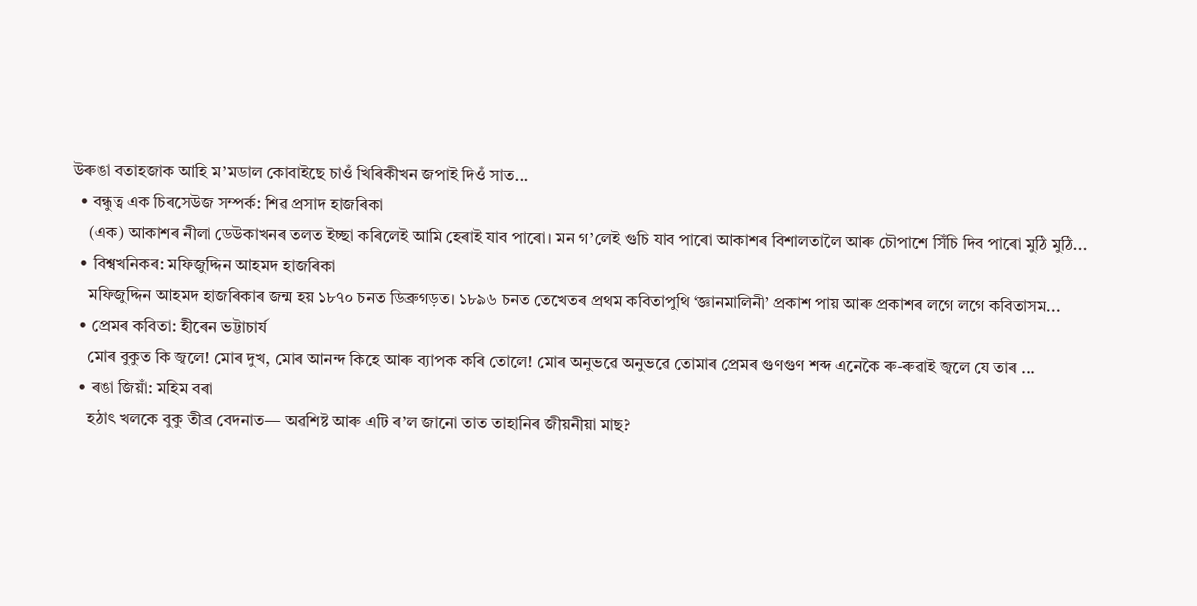উৰুঙা বতাহজাক আহি ম’মডাল কোবাইছে চাওঁ খিৰিকীখন জপাই দিওঁ সাত...
  • বন্ধুত্ব এক চিৰসেউজ সম্পৰ্ক: শিৱ প্ৰসাদ হাজৰিকা
    (এক) আকাশৰ নীলা ডেউকাখনৰ তলত ইচ্ছা কৰিলেই আমি হেৰাই যাব পাৰো। মন গ’লেই গুচি যাব পাৰো আকাশৰ বিশালতালৈ আৰু চৌপাশে সিঁচি দিব পাৰো মুঠি মুঠি...
  • বিশ্বখনিকৰ: মফিজুদ্দিন আহমদ হাজৰিকা
    মফিজুদ্দিন আহমদ হাজৰিকাৰ জন্ম হয় ১৮৭০ চনত ডিব্রুগড়ত। ১৮৯৬ চনত তেখেতৰ প্রথম কবিতাপুথি ‘জ্ঞানমালিনী’ প্রকাশ পায় আৰু প্রকাশৰ লগে লগে কবিতাসম...
  • প্ৰেমৰ কবিতা: হীৰেন ভট্টাচাৰ্য
    মোৰ বুকুত কি জ্বলে! মোৰ দুখ, মোৰ আনন্দ কিহে আৰু ব্যাপক কৰি তোলে! মোৰ অনুভৱে অনুভৱে তোমাৰ প্ৰেমৰ গুণগুণ শব্দ এনেকৈ ৰু-ৰুৱাই জ্বলে যে তাৰ ...
  • ৰঙা জিয়াঁ: মহিম বৰা
    হঠাৎ খলকে বুকু তীব্ৰ বেদনাত— অৱশিষ্ট আৰু এটি ৰ’ল জানো তাত তাহানিৰ জীয়নীয়া মাছ?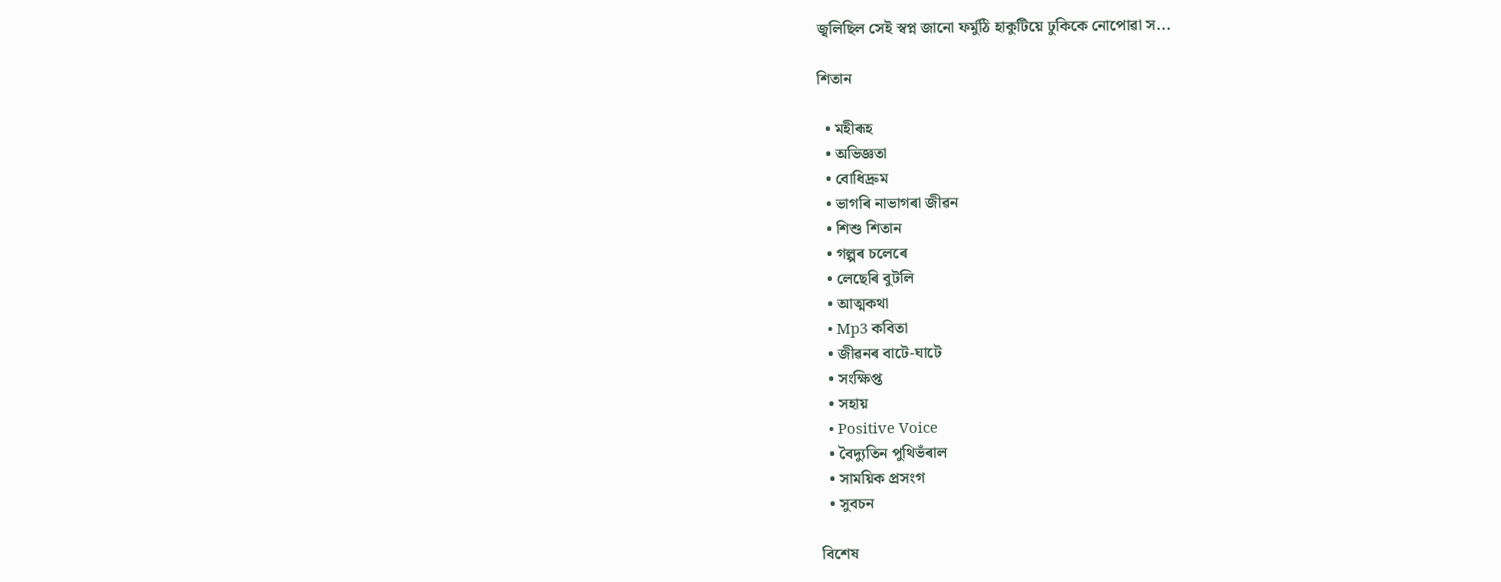জ্বলিছিল সেই স্বপ্ন জানো ফৰ্মুঠি হাকুটিয়ে ঢুকিকে নোপোৱা স...

শিতান

  • মহীৰূহ
  • অভিজ্ঞতা
  • বোধিদ্রুম
  • ভাগৰি নাভাগৰা জীৱন
  • শিশু শিতান
  • গল্পৰ চলেৰে
  • লেছেৰি বুটলি
  • আত্মকথা
  • Mp3 কবিতা
  • জীৱনৰ বাটে-ঘাটে
  • সংক্ষিপ্ত
  • সহায়
  • Positive Voice
  • বৈদ্যুতিন পুথিভঁৰাল
  • সাময়িক প্ৰসংগ
  • সুবচন

বিশেষ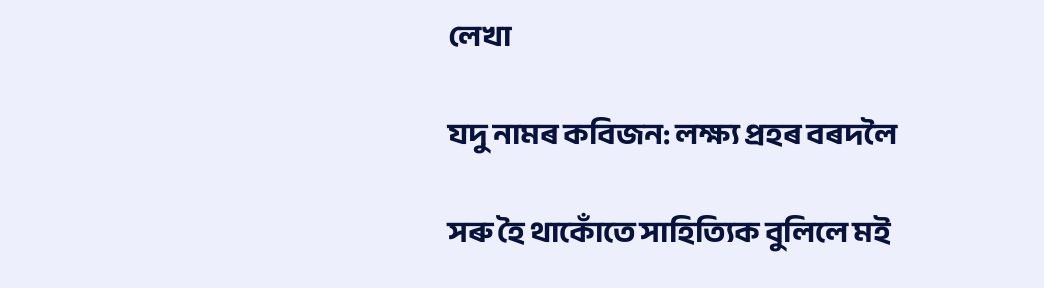লেখা

যদু নামৰ কবিজন: লক্ষ্য প্ৰহৰ বৰদলৈ

সৰু হৈ থাকোঁতে সাহিত্যিক বুলিলে মই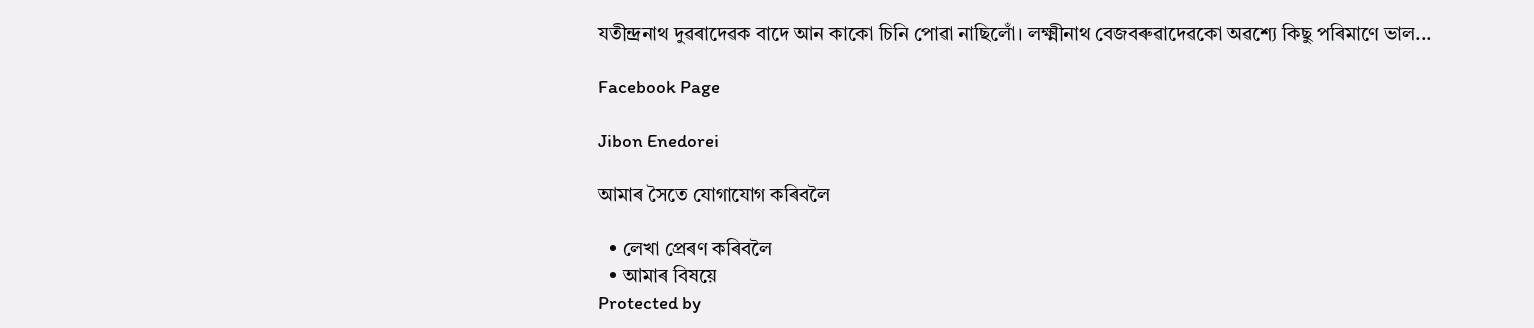যতীন্দ্ৰনাথ দুৱৰাদেৱক বাদে আন কাকো চিনি পোৱা নাছিলোঁ। লক্ষ্মীনাথ বেজবৰুৱাদেৱকো অৱশ্যে কিছু পৰিমাণে ভাল...

Facebook Page

Jibon Enedorei

আমাৰ সৈতে যোগাযোগ কৰিবলৈ

  • লেখা প্ৰেৰণ কৰিবলৈ
  • আমাৰ বিষয়ে
Protected by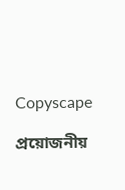Copyscape

প্ৰয়োজনীয়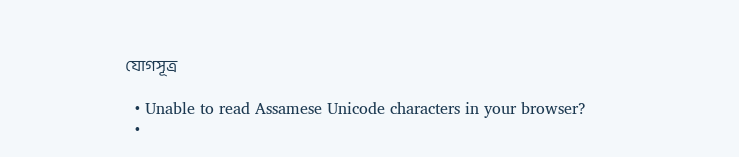যোগসূত্ৰ

  • Unable to read Assamese Unicode characters in your browser?
  •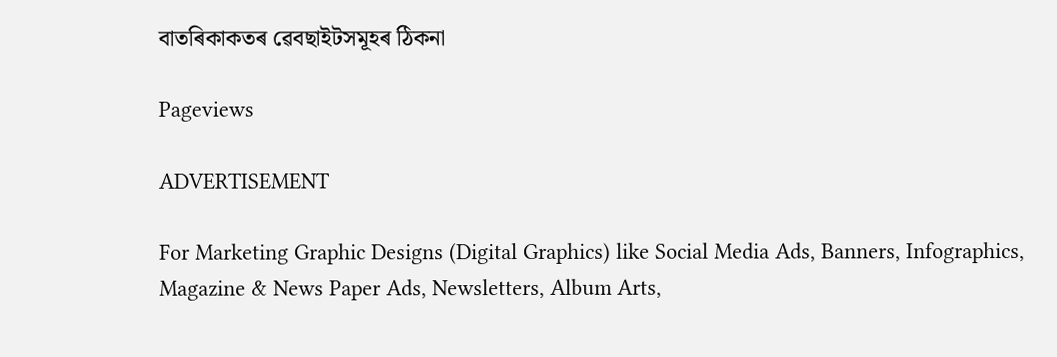বাতৰিকাকতৰ ৱেবছাইটসমূহৰ ঠিকনা

Pageviews

ADVERTISEMENT

For Marketing Graphic Designs (Digital Graphics) like Social Media Ads, Banners, Infographics, Magazine & News Paper Ads, Newsletters, Album Arts,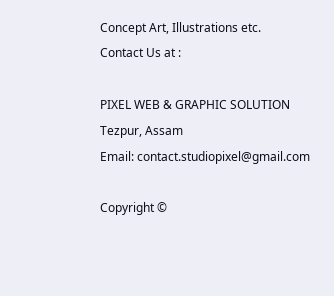Concept Art, Illustrations etc.
Contact Us at :

PIXEL WEB & GRAPHIC SOLUTION
Tezpur, Assam
Email: contact.studiopixel@gmail.com

Copyright ©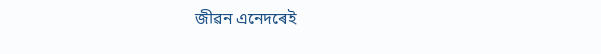জীৱন এনেদৰেই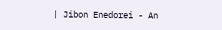| Jibon Enedorei - An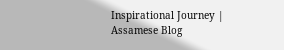Inspirational Journey | Assamese Blog